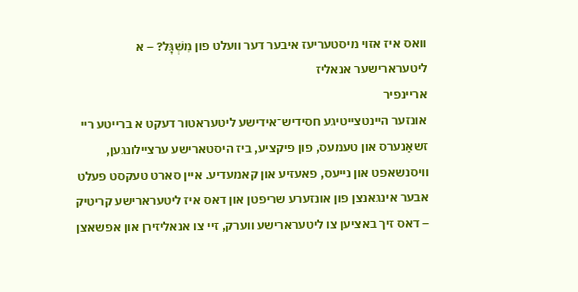וואס איז אזוי מיסטעריעז איבער דער וועלט פון מִשְׁגָּל? – א ליטערארישער אנאליז
אריינפיר
אונזער היינטצייטיגע חסידיש־אידישע ליטעראטור דעקט א ברייטע ריי זשאַנערס און טעמעס, פון פיקציע, ביז היסטארישע ערציילונגען, וויסנשאפט און נייעס, פאעזיע און קאמעדיע. איין סארט טעקסט פעלט אבער אינגאנצן פון אונזערע שריפטן און דאס איז ליטערארישע קריטיק – דאס זיך באציען צו ליטערארישע ווערק, זיי צו אנאליזירן און אפשאצן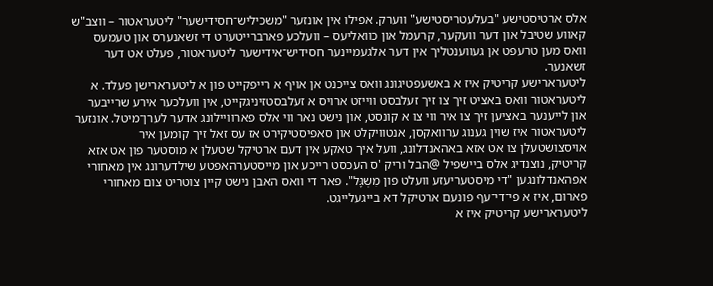אלס ארטיסטישע "בעלעטריסטישע" ווערק. אפילו אין אונזער "משכיליש־חסידישער" ליטעראטור – ווצב"ש קאווע שטיבל און דער וועקער, קרעמל און כוואליעס – וועלכע פארברייטערט די זשאנערס און טעמעס וואס מען טרעפט אן געווענטליך אין דער אלגעמיינער חסידיש־אידישער ליטעראטור, פעלט אט דער זשאנער.
ליטערארישע קריטיק איז א באשעפטיגונג וואס צייכנט אן אויף א רייפקייט פון א ליטערארישן פעלד. א ליטעראטור וואס באציט זיך צו זיך זעלבסט ווייזט ארויס א זעלבסטזיניגקייט, אין וועלכער אירע שרייבער און לייענער באציען זיך צו איר ווי צו א קונסט, און נישט נאר ווי אלס פארוויילונג אדער לערן־מיטל. אונזער ליטעראטור איז שוין גענוג ערוואקסן, אנטוויקלט און סאפיסטיקירט אז עס זאל זיך קומען איר אויסצושטעלן צו אט אזא באהאנדלונג, וועל איך טאקע אין דעם ארטיקל שטעלן א מוסטער פון אט אזא קריטיק, נוצנדיג אלס ביישפיל @הבל וריק 'ס העכסט רייכע און מייסטערהאפטע שילדערונג אין מאחורי אפהאנדלונגען "די מיסטעריעזע וועלט פון מִשְגָּל". פאר די וואס האבן נישט קיין צוטריט צום מאחורי פארום, איז א פי־די־עף פונעם ארטיקל דא בייגעלייגט.
ליטערארישע קריטיק איז א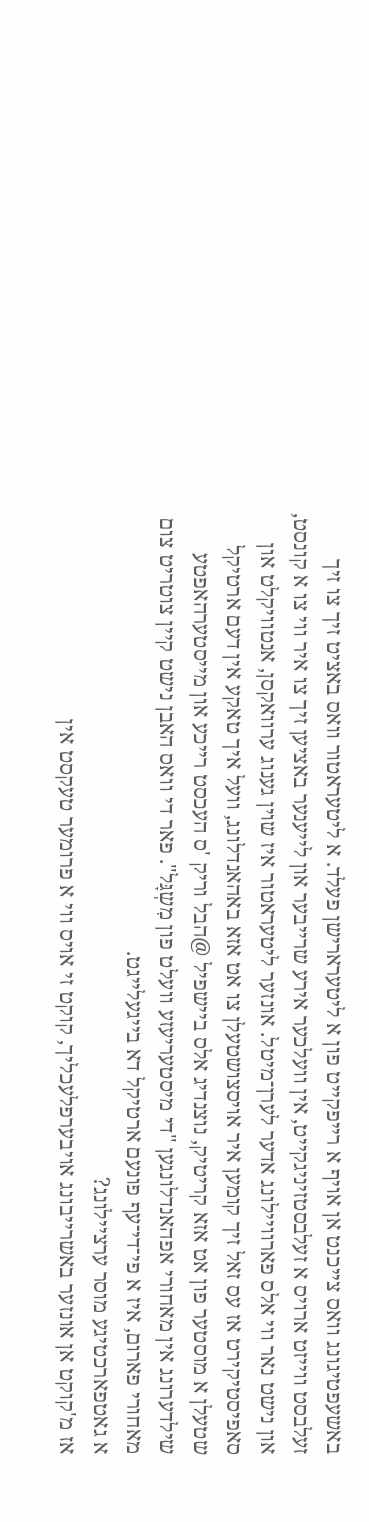באשעפטיגונג וואס צייכנט אן אויף א רייפקייט פון א ליטערארישן פעלד. א ליטעראטור וואס באציט זיך צו זיך זעלבסט ווייזט ארויס א זעלבסטזיניגקייט, אין וועלכער אירע שרייבער און לייענער באציען זיך צו איר ווי צו א קונסט, און נישט נאר ווי אלס פארוויילונג אדער לערן־מיטל. אונזער ליטעראטור איז שוין גענוג ערוואקסן, אנטוויקלט און סאפיסטיקירט אז עס זאל זיך קומען איר אויסצושטעלן צו אט אזא באהאנדלונג, וועל איך טאקע אין דעם ארטיקל שטעלן א מוסטער פון אט אזא קריטיק, נוצנדיג אלס ביישפיל @הבל וריק 'ס העכסט רייכע און מייסטערהאפטע שילדערונג אין מאחורי אפהאנדלונגען "די מיסטעריעזע וועלט פון מִשְגָּל". פאר די וואס האבן נישט קיין צוטריט צום מאחורי פארום, איז א פי־די־עף פונעם ארטיקל דא בייגעלייגט.
א גאטפארכטיגע מוסר ערציילונג?
אז מ'קוקט אן אונזער באשרייבונג אויבערפלעכליך, קוקט זי אויס ווי א פרומער טעקסט אין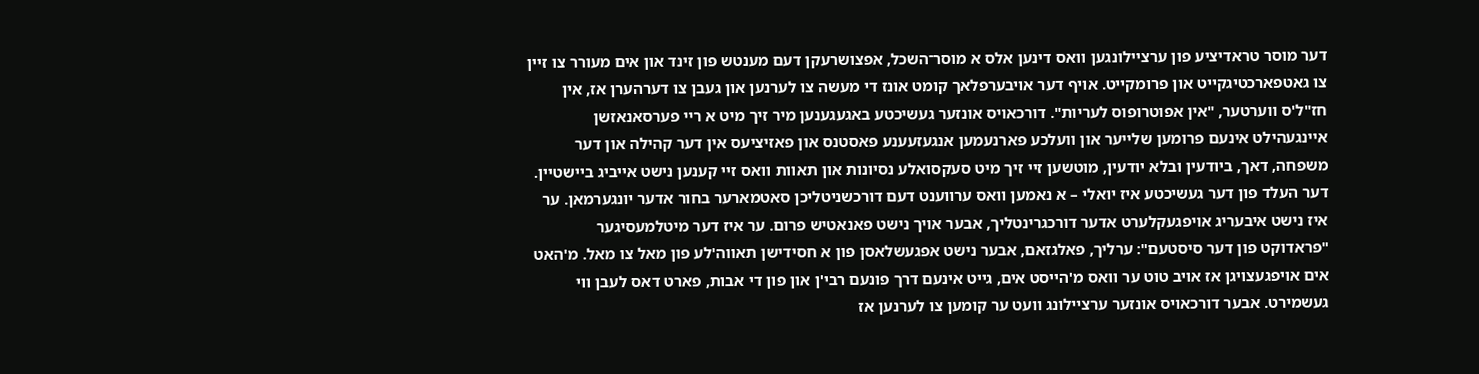דער מוסר טראדיציע פון ערציילונגען וואס דינען אלס א מוסר־השכל, אפצושרעקן דעם מענטש פון זינד און אים מעורר צו זיין צו גאטפארכטיגקייט און פרומקייט. אויף דער אויבערפלאך קומט אונז די מעשה צו לערנען און געבן צו דערהערן אז, אין חז"ל'ס ווערטער, "אין אפוטרופוס לעריות". דורכאויס אונזער געשיכטע באגעגענען מיר זיך מיט א ריי פערסאנאזשן איינגעהילט אינעם פרומען שלייער און וועלכע פארנעמען אנגעזעענע פאסטנס און פאזיציעס אין דער קהילה און דער משפחה, דאך, ביודעין ובלא יודעין, מוטשען זיי זיך מיט סעקסואלע נסיונות און תאוות וואס זיי קענען נישט אייביג ביישטיין.
דער העלד פון דער געשיכטע איז יואלי – א נאמען וואס ערווענט דעם דורכשניטליכן סאטמארער בחור אדער יונגערמאן. ער איז נישט איבעריג אויפגעקלערט אדער דורכגרינטליך, אבער אויך נישט פאנאטיש פרום. ער איז דער מיטלמעסיגער "פראדוקט פון דער סיסטעם": ערליך, פאלגזאם, אבער נישט אפגעשלאסן פון א חסידישן תאווה'לע פון מאל צו מאל. מ'האט אים אויפגעצויגן אז אויב טוט ער וואס מ'הייסט אים, גייט אינעם דרך פונעם רבי'ן און פון די אבות, פארט דאס לעבן ווי געשמירט. אבער דורכאויס אונזער ערציילונג וועט ער קומען צו לערנען אז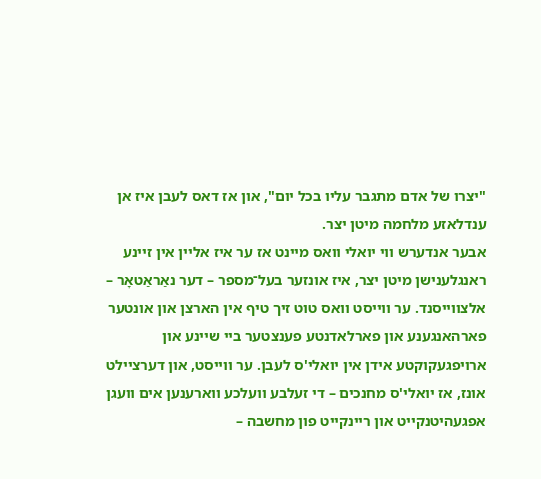"יצרו של אדם מתגבר עליו בכל יום", און אז דאס לעבן איז אן ענדלאזע מלחמה מיטן יצר.
אבער אנדערש ווי יואלי וואס מיינט אז ער איז אליין אין זיינע ראנגלענישן מיטן יצר, איז אונזער בעל־מספר – דער נאַראַטאָר – אלצווייסנד. ער ווייסט וואס טוט זיך טיף אין הארצן און אונטער פארהאנגענע און פארלאדנטע פענצטער ביי שיינע און ארויפגעקוקטע אידן אין יואלי'ס לעבן. ער ווייסט, און דערציילט אונז, אז יואלי'ס מחנכים – די זעלבע וועלכע ווארענען אים וועגן אפגעהיטנקייט און ריינקייט פון מחשבה –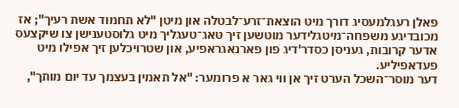פאלן רעגלמעסיג דורך מיט הוצאת־זרע־לבטלה און מיטן "לא תחמוד אשת רעיך"; אז מכובדיגע משפחה־מיטגלידער מוטשען זיך טאג־טעגליך מיט גלוסטענישן צו שיקצעס אדער קרובות, געניסן כסדר'דיג פון פארנאגראפיע, און שטרויכלען זיך אפילו מיט פעדאפיליע.
דער מוסר־השכל הערט זיך אן ווי גאר א פרומער: "אל תאמין בעצמך עד יום מותך",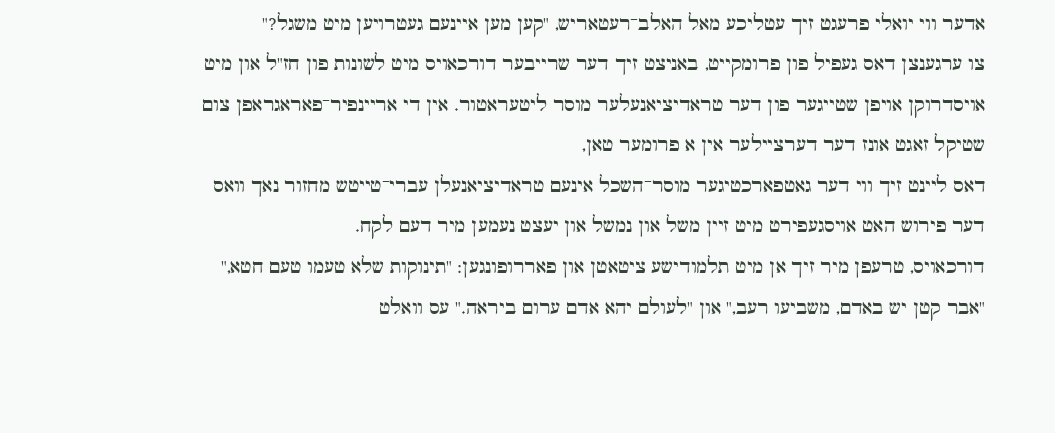אדער ווי יואלי פרעגט זיך עטליכע מאל האלב־רעטאריש, "קען מען איינעם געטרויען מיט משגל?"
צו ערגענצן דאס געפיל פון פרומקייט, באניצט זיך דער שרייבער דורכאויס מיט לשונות פון חז"ל און מיט אויסדרוקן אויפן שטייגער פון דער טראדיציאנעלער מוסר ליטעראטור. אין די אריינפיר־פאראגראפן צום שטיקל זאגט אונז דער דערציילער אין א פרומער טאן,
דאס ליינט זיך ווי דער גאטפארכטיגער מוסר־השכל אינעם טראדיציאנעלן עברי־טייטש מחזור נאך וואס דער פירוש האט אויסגעפירט מיט זיין משל און נמשל און יעצט נעמען מיר דעם לקח.
דורכאויס, טרעפן מיר זיך אן מיט תלמודישע ציטאטן און פאררופונגען: "תינוקות שלא טעמו טעם חטא," "אבר קטן יש באדם, משביעו רעב," און "לעולם יהא אדם ערום ביראה." עס וואלט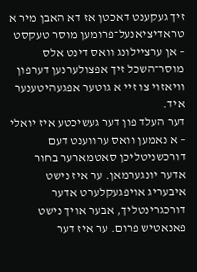זיך געקענט דאכטן אז דא האבן מיר א טראדיציאנעל־פרומען מוסר טעקסט – אן ערציילונג וואס דינט אלס מוסר־השכל זיך אפצולערנען דערפון וויאזוי צו זיי א גוטער אפגעהיטענער איד.
דער העלד פון דער געשיכטע איז יואלי – א נאמען וואס ערווענט דעם דורכשניטליכן סאטמארער בחור אדער יונגערמאן. ער איז נישט איבעריג אויפגעקלערט אדער דורכגרינטליך, אבער אויך נישט פאנאטיש פרום. ער איז דער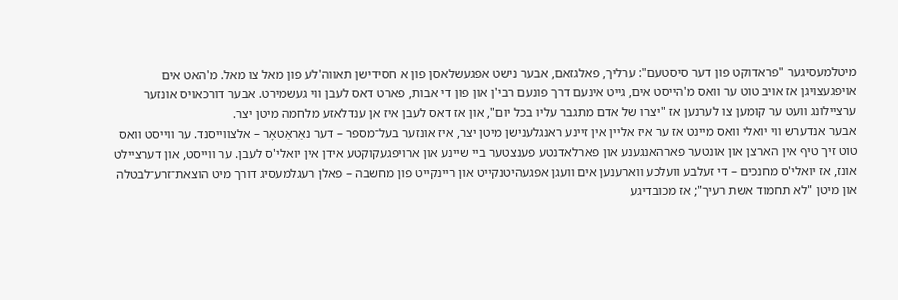מיטלמעסיגער "פראדוקט פון דער סיסטעם": ערליך, פאלגזאם, אבער נישט אפגעשלאסן פון א חסידישן תאווה'לע פון מאל צו מאל. מ'האט אים אויפגעצויגן אז אויב טוט ער וואס מ'הייסט אים, גייט אינעם דרך פונעם רבי'ן און פון די אבות, פארט דאס לעבן ווי געשמירט. אבער דורכאויס אונזער ערציילונג וועט ער קומען צו לערנען אז "יצרו של אדם מתגבר עליו בכל יום", און אז דאס לעבן איז אן ענדלאזע מלחמה מיטן יצר.
אבער אנדערש ווי יואלי וואס מיינט אז ער איז אליין אין זיינע ראנגלענישן מיטן יצר, איז אונזער בעל־מספר – דער נאַראַטאָר – אלצווייסנד. ער ווייסט וואס טוט זיך טיף אין הארצן און אונטער פארהאנגענע און פארלאדנטע פענצטער ביי שיינע און ארויפגעקוקטע אידן אין יואלי'ס לעבן. ער ווייסט, און דערציילט אונז, אז יואלי'ס מחנכים – די זעלבע וועלכע ווארענען אים וועגן אפגעהיטנקייט און ריינקייט פון מחשבה – פאלן רעגלמעסיג דורך מיט הוצאת־זרע־לבטלה און מיטן "לא תחמוד אשת רעיך"; אז מכובדיגע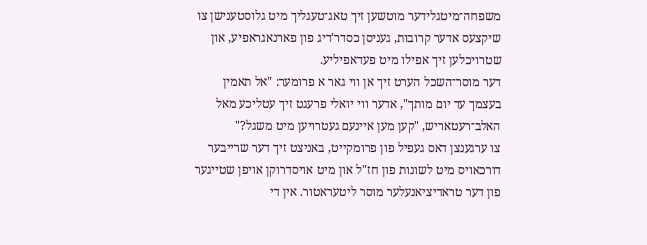משפחה־מיטגלידער מוטשען זיך טאג־טעגליך מיט גלוסטענישן צו שיקצעס אדער קרובות, געניסן כסדר'דיג פון פארנאגראפיע, און שטרויכלען זיך אפילו מיט פעדאפיליע.
דער מוסר־השכל הערט זיך אן ווי גאר א פרומער: "אל תאמין בעצמך עד יום מותך", אדער ווי יואלי פרעגט זיך עטליכע מאל האלב־רעטאריש, "קען מען איינעם געטרויען מיט משגל?"
צו ערגענצן דאס געפיל פון פרומקייט, באניצט זיך דער שרייבער דורכאויס מיט לשונות פון חז"ל און מיט אויסדרוקן אויפן שטייגער פון דער טראדיציאנעלער מוסר ליטעראטור. אין די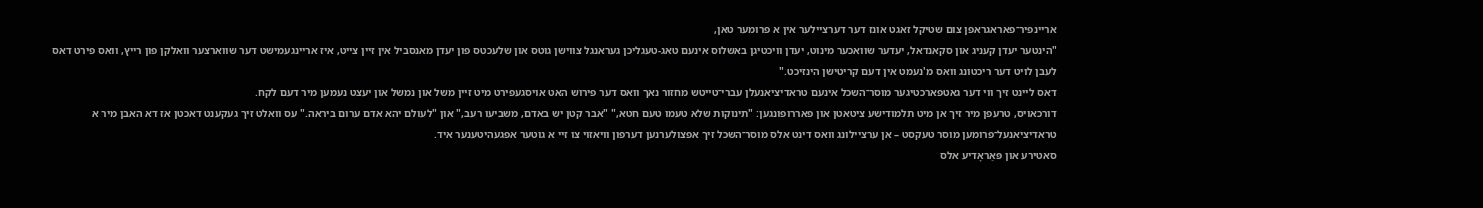אריינפיר־פאראגראפן צום שטיקל זאגט אונז דער דערציילער אין א פרומער טאן,
"הינטער יעדן קעניג און סקאנדאל, יעדער שוואכער מינוט, יעדן וויכטיגן באשלוס אינעם טאג-טעגליכן געראנגל צווישן גוטס און שלעכטס פון יעדן מאנסביל אין זיין צייט, איז אריינגעמישט דער שווארצער וואלקן פון רייץ, וואס פירט דאס לעבן לויט דער ריכטונג וואס מ'נעמט אין דעם קריטישן הינזיכט."
דאס ליינט זיך ווי דער גאטפארכטיגער מוסר־השכל אינעם טראדיציאנעלן עברי־טייטש מחזור נאך וואס דער פירוש האט אויסגעפירט מיט זיין משל און נמשל און יעצט נעמען מיר דעם לקח.
דורכאויס, טרעפן מיר זיך אן מיט תלמודישע ציטאטן און פאררופונגען: "תינוקות שלא טעמו טעם חטא," "אבר קטן יש באדם, משביעו רעב," און "לעולם יהא אדם ערום ביראה." עס וואלט זיך געקענט דאכטן אז דא האבן מיר א טראדיציאנעל־פרומען מוסר טעקסט – אן ערציילונג וואס דינט אלס מוסר־השכל זיך אפצולערנען דערפון וויאזוי צו זיי א גוטער אפגעהיטענער איד.
סאטירע און פּאַראָדיע אלס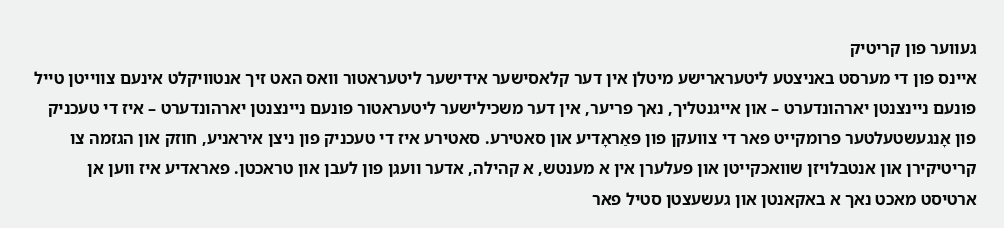געווער פון קריטיק
איינס פון די מערסט באניצטע ליטערארישע מיטלן אין דער קלאסישער אידישער ליטעראטור וואס האט זיך אנטוויקלט אינעם צווייטן טייל פונעם ניינצנטן יארהונדערט – און אייגנטליך, נאך פריער, אין דער משכילישער ליטעראטור פונעם ניינצנטן יארהונדערט – איז די טעכניק פון אָנגעשטעלטער פרומקייט פאר די צוועקן פון פּאַראָדיע און סאטירע. סאטירע איז די טעכניק פון ניצן איראניע, חוזק און הגזמה צו קריטיקירן און אנטבלויזן שוואכקייטן און פעלערן אין א מענטש, א קהילה, אדער וועגן פון לעבן און טראכטן. פאראדיע איז ווען אן ארטיסט מאכט נאך א באקאנטן און געשעצטן סטיל פאר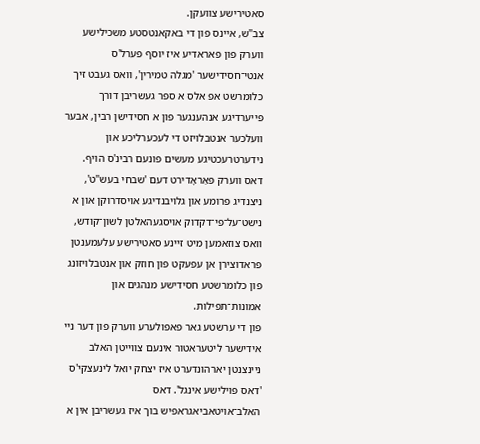סאטירישע צוועקן.
צב"ש, איינס פון די באקאנטסטע משכילישע ווערק פון פאראדיע איז יוסף פערל'ס אנטי־חסידישער 'מגלה טמירין', וואס געבט זיך כלומרשט אפ אלס א ספר געשריבן דורך פייערדיגע אנהענגער פון א חסידישן רבין, אבער וועלכער אנטבלויזט די לעכערליכע און נידערטרעכטיגע מעשים פונעם רבינ'ס הויף. דאס ווערק פּאַראָדירט דעם 'שבחי בעש"ט', ניצנדיג פרומע און גלויבנדיגע אויסדרוקן און א נישט־על־פי־דקדוק אויסגעהאלטן לשון־קודש, וואס צוזאמען מיט זיינע סאטירישע עלעמענטן פראדוצירן אן עפעקט פון חוזק און אנטבלויזונג פון כלומרשטע חסידישע מנהגים און אמונות־תפילות.
פון די ערשטע גאר פאפולערע ווערק פון דער ניי אידישער ליטעראטור אינעם צווייטן האלב ניינצנטן יארהונדערט איז יצחק יואל לינעצקי'ס 'דאס פוילישע אינגל'. דאס האלב־אויטאביאגראפיש בוך איז געשריבן אין א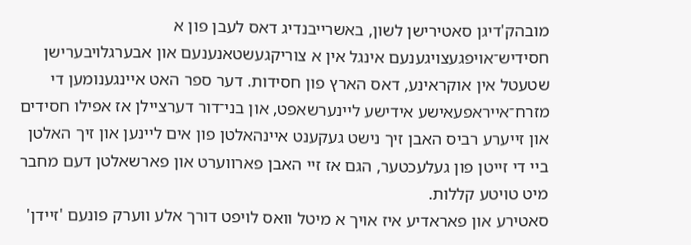מובהק'דיגן סאטירישן לשון, באשרייבנדיג דאס לעבן פון א חסידיש־אויפגעצויגענעם אינגל אין א צוריקגעשטאנענעם און אבערגלויבערישן שטעטל אין אוקראינע, דאס הארץ פון חסידות. דער ספר האט איינגענומען די מזרח־אייראפעאישע אידישע ליינערשאפט, און בני־דור דערציילן אז אפילו חסידים און זייערע רביס האבן זיך נישט געקענט איינהאלטן פון אים ליינען און זיך האלטן ביי די זייטן פון געלעכטער, הגם אז זיי האבן פארווערט און פארשאלטן דעם מחבר מיט טויטע קללות.
סאטירע און פאראדיע איז אויך א מיטל וואס לויפט דורך אלע ווערק פונעם 'זיידן'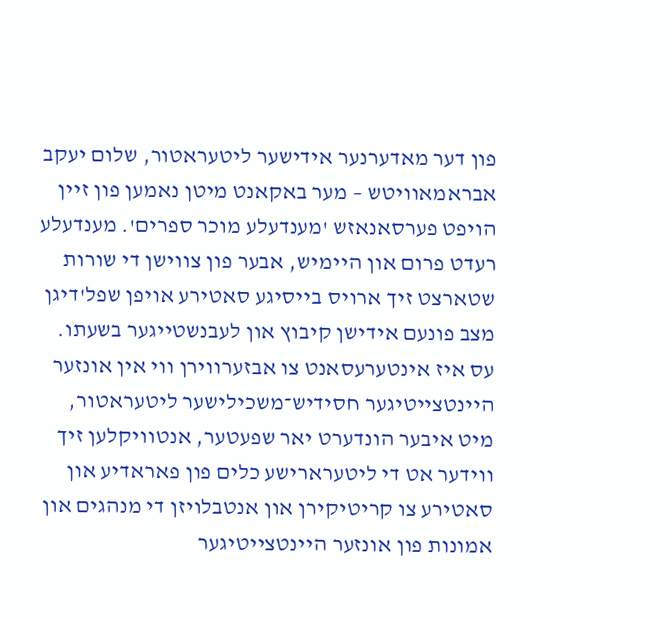פון דער מאדערנער אידישער ליטעראטור, שלום יעקב אבראמאוויטש – מער באקאנט מיטן נאמען פון זיין הויפט פערסאנאזש 'מענדעלע מוכר ספרים'. מענדעלע רעדט פרום און היימיש, אבער פון צווישן די שורות שטארצט זיך ארויס בייסיגע סאטירע אויפן שפל'דיגן מצב פונעם אידישן קיבוץ און לעבנשטייגער בשעתו.
עס איז אינטערעסאנט צו אבזערווירן ווי אין אונזער היינטצייטיגער חסידיש־משכילישער ליטעראטור, מיט איבער הונדערט יאר שפעטער, אנטוויקלען זיך ווידער אט די ליטערארישע כלים פון פאראדיע און סאטירע צו קריטיקירן און אנטבלויזן די מנהגים און אמונות פון אונזער היינטצייטיגער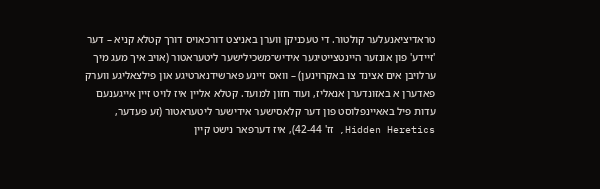טראדיציאנעלער קולטור. די טעכניקן ווערן באניצט דורכאויס דורך קטלא קניא – דער 'זיידע' פון אונזער היינטצייטיגער אידיש־משכילישער ליטעראטור (אויב איך מעג מיך ערלויבן אים אצינד צו באקרוינען) – וואס זיינע פארשידנארטיגע און פילצאליגע ווערק פאדערן א באזונדערן אנאליז, ועוד חזון למועד. קטלא אליין איז לויט זיין אייגענעם עדות פיל באאיינפלוסט פון דער קלאסישער אידישער ליטעראטור (זע פעדער, Hidden Heretics, זז' 42-44), איז דערפאר נישט קיין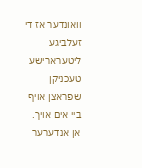וואונדער אז די זעלביגע ליטערארישע טעכניקן שפראצן אויף ביי אים אויך.
אן אנדערער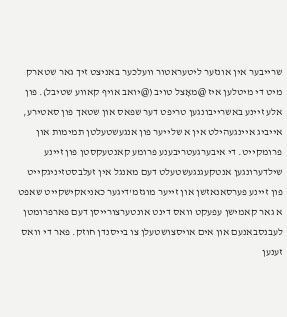שרייבער אין אונזער ליטעראטור וועלכער באניצט זיך גאר שטארק מיט די מיטלען איז @מאָצל טויב (@יואב אויף קאווע שטיבל). פון אלע זיינע באשרייבונגען טריפט דער שפאס און שטאך פון סאטירע, אייביג איינגעהילט אין א שלייער פון אנגעשטעלטן תמימות און פרומקייט. די איבערגעטריבענע פרומע קאנטעקסטן פון זיינע שילדערונגען אנטקעגנגעשטעלט דעם מאנגל אין זעלבסטזיניגקייט פון זיינע פערסאנאזשן און זייער מוגזמ'דיגער כאניאקישקייט שאפט א גאר קאמישן עפעקט וואס דינט אונטערצורייסן דעם פארפרומטן לעבנסבאנעם און אים אויסצושטעלן צו בייסנדן חוזק. פאר די וואס זענען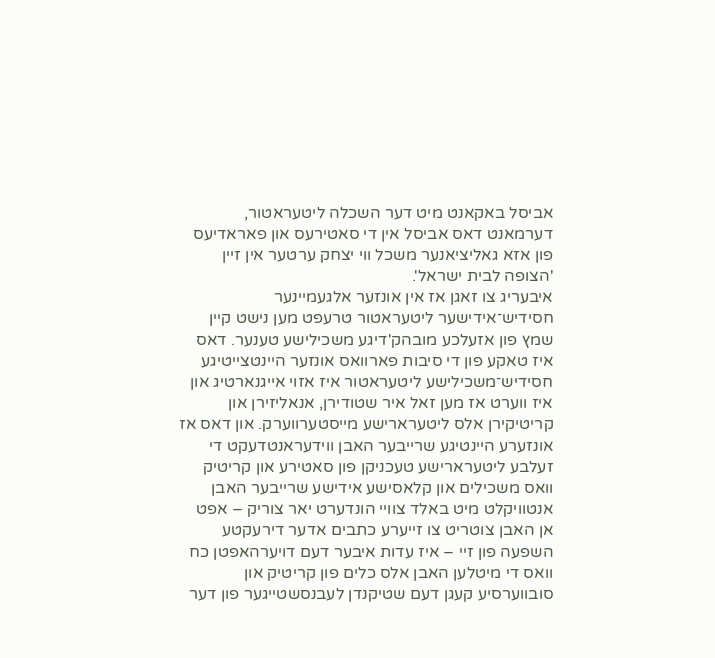אביסל באקאנט מיט דער השכלה ליטעראטור, דערמאנט דאס אביסל אין די סאטירעס און פאראדיעס פון אזא גאליציאנער משכל ווי יצחק ערטער אין זיין 'הצופה לבית ישראל'.
איבעריג צו זאגן אז אין אונזער אלגעמיינער חסידיש־אידישער ליטעראטור טרעפט מען נישט קיין שמץ פון אזעלכע מובהק'דיגע משכילישע טענער. דאס איז טאקע פון די סיבות פארוואס אונזער היינטצייטיגע חסידיש־משכילישע ליטעראטור איז אזוי אייגנארטיג און איז ווערט אז מען זאל איר שטודירן, אנאליזירן און קריטיקירן אלס ליטערארישע מייסטערווערק. און דאס אז אונזערע היינטיגע שרייבער האבן ווידעראנטדעקט די זעלבע ליטערארישע טעכניקן פון סאטירע און קריטיק וואס משכילים און קלאסישע אידישע שרייבער האבן אנטוויקלט מיט באלד צוויי הונדערט יאר צוריק – אפט אן האבן צוטריט צו זייערע כתבים אדער דירעקטע השפעה פון זיי – איז עדות איבער דעם דויערהאפטן כח וואס די מיטלען האבן אלס כלים פון קריטיק און סובווערסיע קעגן דעם שטיקנדן לעבנסשטייגער פון דער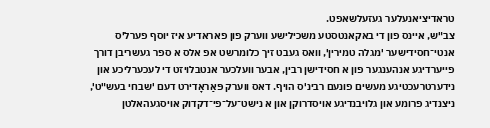טראדיציאנעלער געזעלשאפט.
צב"ש, איינס פון די באקאנטסטע משכילישע ווערק פון פאראדיע איז יוסף פערל'ס אנטי־חסידישער 'מגלה טמירין', וואס געבט זיך כלומרשט אפ אלס א ספר געשריבן דורך פייערדיגע אנהענגער פון א חסידישן רבין, אבער וועלכער אנטבלויזט די לעכערליכע און נידערטרעכטיגע מעשים פונעם רבינ'ס הויף. דאס ווערק פּאַראָדירט דעם 'שבחי בעש"ט', ניצנדיג פרומע און גלויבנדיגע אויסדרוקן און א נישט־על־פי־דקדוק אויסגעהאלטן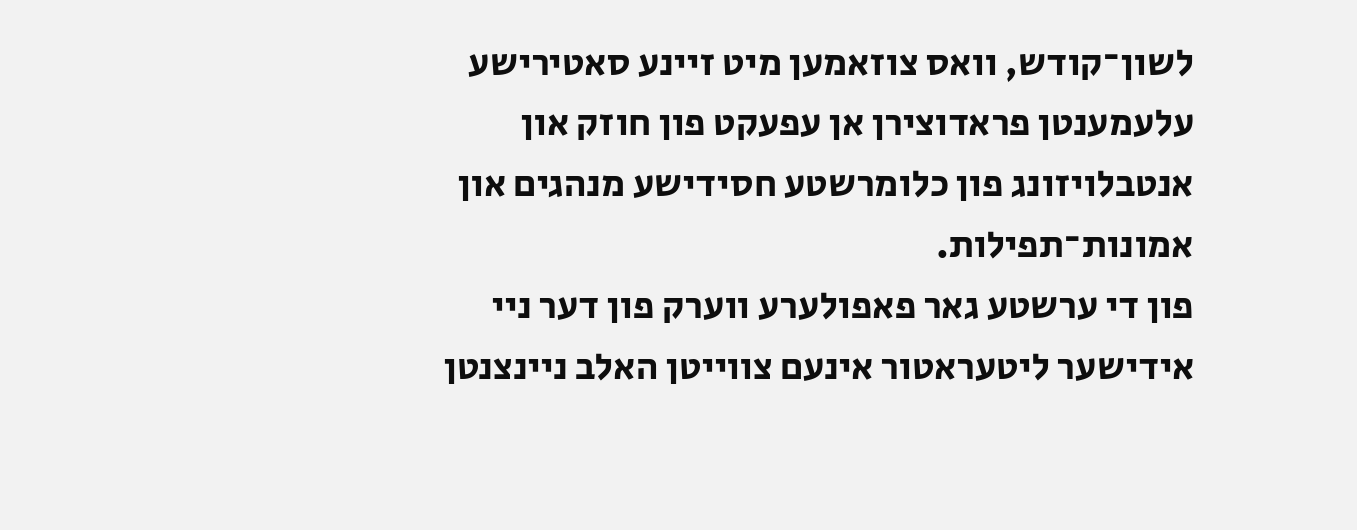לשון־קודש, וואס צוזאמען מיט זיינע סאטירישע עלעמענטן פראדוצירן אן עפעקט פון חוזק און אנטבלויזונג פון כלומרשטע חסידישע מנהגים און אמונות־תפילות.
פון די ערשטע גאר פאפולערע ווערק פון דער ניי אידישער ליטעראטור אינעם צווייטן האלב ניינצנטן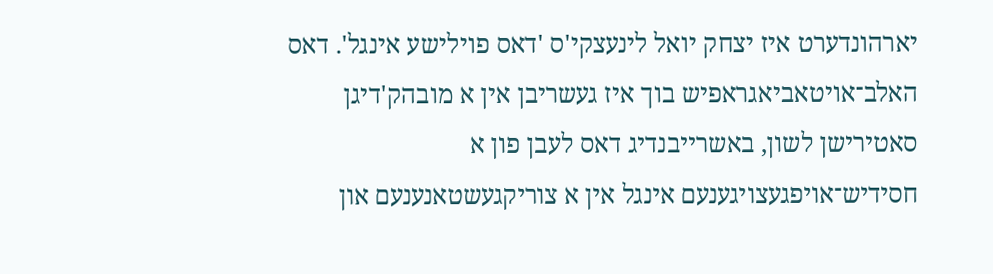יארהונדערט איז יצחק יואל לינעצקי'ס 'דאס פוילישע אינגל'. דאס האלב־אויטאביאגראפיש בוך איז געשריבן אין א מובהק'דיגן סאטירישן לשון, באשרייבנדיג דאס לעבן פון א חסידיש־אויפגעצויגענעם אינגל אין א צוריקגעשטאנענעם און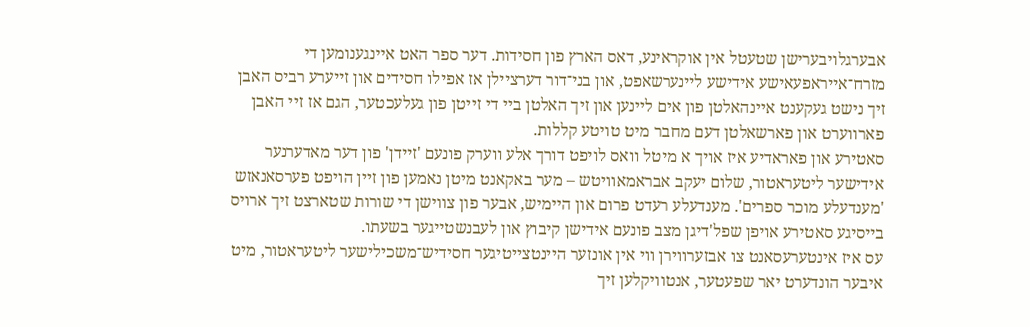אבערגלויבערישן שטעטל אין אוקראינע, דאס הארץ פון חסידות. דער ספר האט איינגענומען די מזרח־אייראפעאישע אידישע ליינערשאפט, און בני־דור דערציילן אז אפילו חסידים און זייערע רביס האבן זיך נישט געקענט איינהאלטן פון אים ליינען און זיך האלטן ביי די זייטן פון געלעכטער, הגם אז זיי האבן פארווערט און פארשאלטן דעם מחבר מיט טויטע קללות.
סאטירע און פאראדיע איז אויך א מיטל וואס לויפט דורך אלע ווערק פונעם 'זיידן' פון דער מאדערנער אידישער ליטעראטור, שלום יעקב אבראמאוויטש – מער באקאנט מיטן נאמען פון זיין הויפט פערסאנאזש 'מענדעלע מוכר ספרים'. מענדעלע רעדט פרום און היימיש, אבער פון צווישן די שורות שטארצט זיך ארויס בייסיגע סאטירע אויפן שפל'דיגן מצב פונעם אידישן קיבוץ און לעבנשטייגער בשעתו.
עס איז אינטערעסאנט צו אבזערווירן ווי אין אונזער היינטצייטיגער חסידיש־משכילישער ליטעראטור, מיט איבער הונדערט יאר שפעטער, אנטוויקלען זיך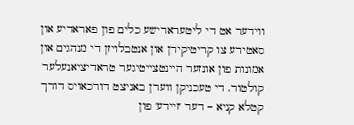ווידער אט די ליטערארישע כלים פון פאראדיע און סאטירע צו קריטיקירן און אנטבלויזן די מנהגים און אמונות פון אונזער היינטצייטיגער טראדיציאנעלער קולטור. די טעכניקן ווערן באניצט דורכאויס דורך קטלא קניא – דער 'זיידע' פון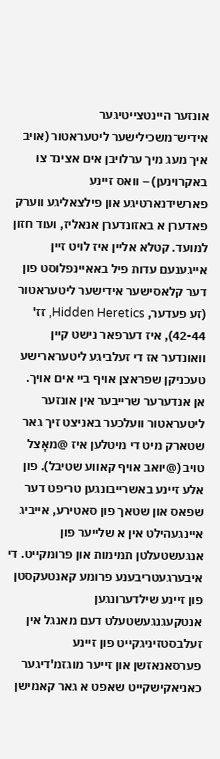אונזער היינטצייטיגער אידיש־משכילישער ליטעראטור (אויב איך מעג מיך ערלויבן אים אצינד צו באקרוינען) – וואס זיינע פארשידנארטיגע און פילצאליגע ווערק פאדערן א באזונדערן אנאליז, ועוד חזון למועד. קטלא אליין איז לויט זיין אייגענעם עדות פיל באאיינפלוסט פון דער קלאסישער אידישער ליטעראטור (זע פעדער, Hidden Heretics, זז' 42-44), איז דערפאר נישט קיין וואונדער אז די זעלביגע ליטערארישע טעכניקן שפראצן אויף ביי אים אויך.
אן אנדערער שרייבער אין אונזער ליטעראטור וועלכער באניצט זיך גאר שטארק מיט די מיטלען איז @מאָצל טויב (@יואב אויף קאווע שטיבל). פון אלע זיינע באשרייבונגען טריפט דער שפאס און שטאך פון סאטירע, אייביג איינגעהילט אין א שלייער פון אנגעשטעלטן תמימות און פרומקייט. די איבערגעטריבענע פרומע קאנטעקסטן פון זיינע שילדערונגען אנטקעגנגעשטעלט דעם מאנגל אין זעלבסטזיניגקייט פון זיינע פערסאנאזשן און זייער מוגזמ'דיגער כאניאקישקייט שאפט א גאר קאמישן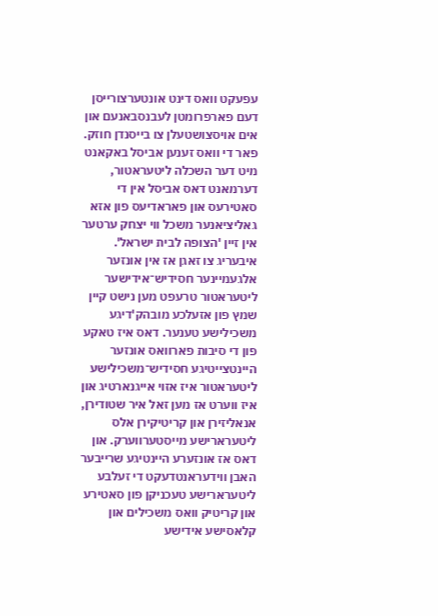עפעקט וואס דינט אונטערצורייסן דעם פארפרומטן לעבנסבאנעם און אים אויסצושטעלן צו בייסנדן חוזק. פאר די וואס זענען אביסל באקאנט מיט דער השכלה ליטעראטור, דערמאנט דאס אביסל אין די סאטירעס און פאראדיעס פון אזא גאליציאנער משכל ווי יצחק ערטער אין זיין 'הצופה לבית ישראל'.
איבעריג צו זאגן אז אין אונזער אלגעמיינער חסידיש־אידישער ליטעראטור טרעפט מען נישט קיין שמץ פון אזעלכע מובהק'דיגע משכילישע טענער. דאס איז טאקע פון די סיבות פארוואס אונזער היינטצייטיגע חסידיש־משכילישע ליטעראטור איז אזוי אייגנארטיג און איז ווערט אז מען זאל איר שטודירן, אנאליזירן און קריטיקירן אלס ליטערארישע מייסטערווערק. און דאס אז אונזערע היינטיגע שרייבער האבן ווידעראנטדעקט די זעלבע ליטערארישע טעכניקן פון סאטירע און קריטיק וואס משכילים און קלאסישע אידישע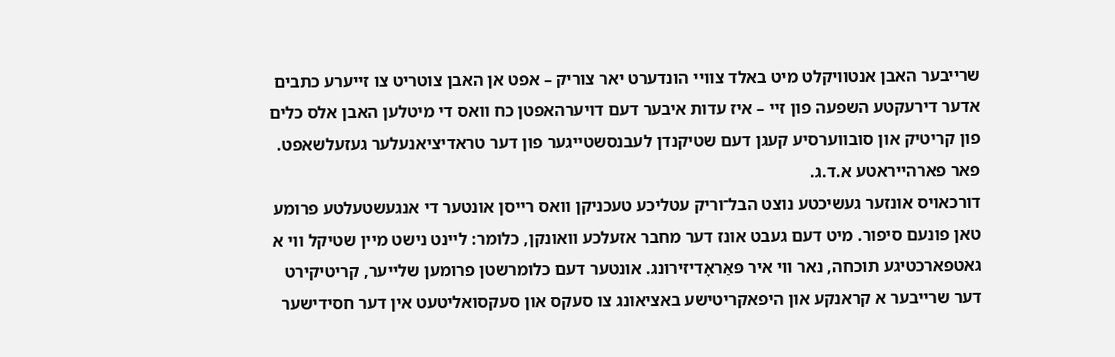שרייבער האבן אנטוויקלט מיט באלד צוויי הונדערט יאר צוריק – אפט אן האבן צוטריט צו זייערע כתבים אדער דירעקטע השפעה פון זיי – איז עדות איבער דעם דויערהאפטן כח וואס די מיטלען האבן אלס כלים פון קריטיק און סובווערסיע קעגן דעם שטיקנדן לעבנסשטייגער פון דער טראדיציאנעלער געזעלשאפט.
פאר פארהייראטע א.ד.ג.
דורכאויס אונזער געשיכטע נוצט הבל־וריק עטליכע טעכניקן וואס רייסן אונטער די אנגעשטעלטע פרומע טאן פונעם סיפור. מיט דעם געבט אונז דער מחבר אזעלכע וואונקן, כלומר: ליינט נישט מיין שטיקל ווי א גאטפארכטיגע תוכחה, נאר ווי איר פּאַראָדיזירונג. אונטער דעם כלומרשטן פרומען שלייער, קריטיקירט דער שרייבער א קראנקע און היפאקריטישע באציאונג צו סעקס און סעקסואליטעט אין דער חסידישער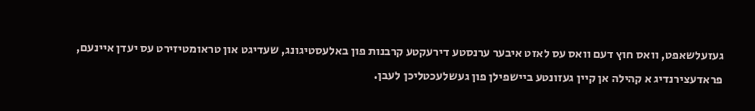געזעלשאפט, וואס חוץ דעם וואס עס לאזט איבער ערנסטע דירעקטע קרבנות פון באלעסטיגונג, שעדיגט און טראומטיזירט עס יעדן איינעם, פראדעצירנדיג א קהילה אן קיין געזונטע ביישפילן פון געשלעכטליכן לעבן.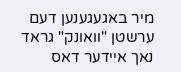מיר באגעגענען דעם ערשטן "וואונק" גראד נאך איידער דאס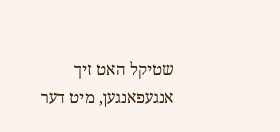שטיקל האט זיך אנגעפאנגען, מיט דער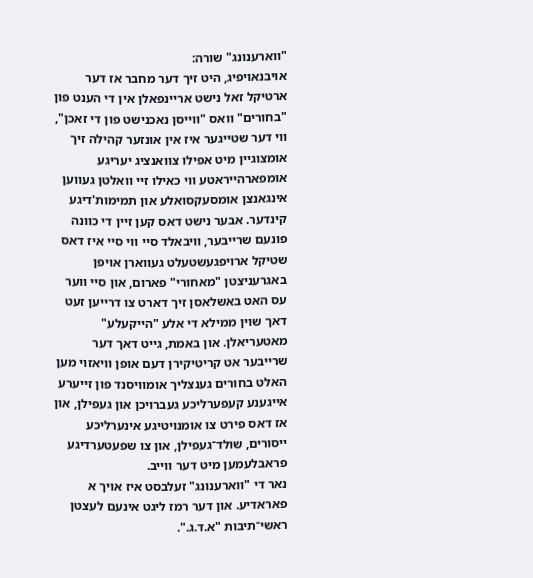"ווארענונג" שורה:
אויבנאויפיג, היט זיך דער מחבר אז דער ארטיקל זאל נישט אריינפאלן אין די הענט פון "בחורים" וואס "ווייסן נאכנישט פון די זאכן", ווי דער שטייגער איז אין אונזער קהילה זיך אומצוגיין מיט אפילו צוואנציג יעריגע אומפארהייראטע ווי כאילו זיי וואלטן געווען אינגאנצן אומסעקסואלע און תמימות'דיגע קינדער. אבער נישט דאס קען זיין די כוונה פונעם שרייבער, וויבאלד סיי ווי סיי איז דאס שטיקל ארויפגעשטעלט געווארן אויפן באגרעניצטן "מאחורי" פארום, און סיי ווער עס האט באשלאסן זיך דארט צו דרייען זעט דאך שוין ממילא די אלע "הייקעלע" מאטעריאלן. און באמת, גייט דאך דער שרייבער אט קריטיקירן דעם אופן וויאזוי מען האלט בחורים גענצליך אומוויסנד פון זייערע אייגענע קעפערליכע געברויכן און געפילן, און אז דאס פירט צו אומנויטיגע אינערליכע ייסורים, שולד־געפילן, און צו שפעטערדיגע פראבלעמען מיט דער ווייב.
נאר די "ווארענונג" זעלבסט איז אויך א פאראדיע. און דער רמז ליגט אינעם לעצטן ראשי־תיבות "א.ד.ג.".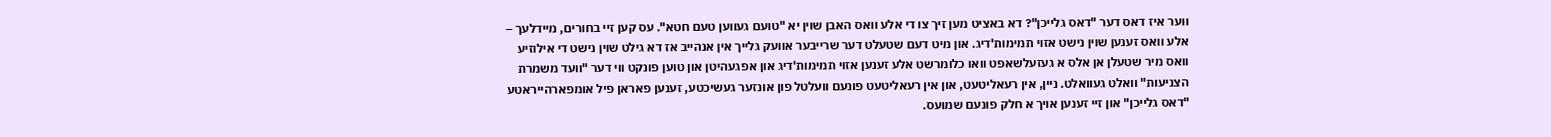ווער איז דאס דער "דאס גלייכן"? דא באציט מען זיך צו די אלע וואס האבן שוין יא "טועם געווען טעם חטא". עס קען זיי בחורים, מיידלעך – אלע וואס זענען שוין נישט אזוי תמימות'דיג. און מיט דעם שטעלט דער שרייבער אוועק גלייך אין אנהייב אז דא גילט שוין נישט די אילוזיע וואס מיר שטעלן אן אלס א געזעלשאפט וואו כלומרשט אלע זענען אזוי תמימות'דיג און אפגעהיטן און טוען פונקט ווי דער "וועד משמרת הצניעות" וואלט געוואלט. ניין, אין רעאליטעט, און אין רעאליטעט פונעם וועלטל פון אונזער געשיכטע, זענען פאראן פיל אומפארהייראטע "דאס גלייכן" און זיי זענען אויך א חלק פונעם שמועס.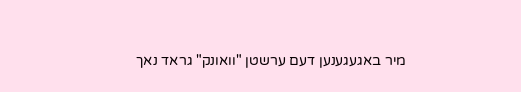מיר באגעגענען דעם ערשטן "וואונק" גראד נאך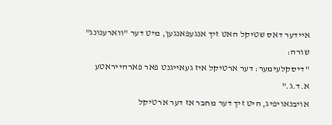איידער דאס שטיקל האט זיך אנגעפאנגען, מיט דער "ווארענונג" שורה:
"דיסקלעימער: דער ארטיקל איז געאייגנט פאר פארהייראטע א.ד.ג."
אויבנאויפיג, היט זיך דער מחבר אז דער ארטיקל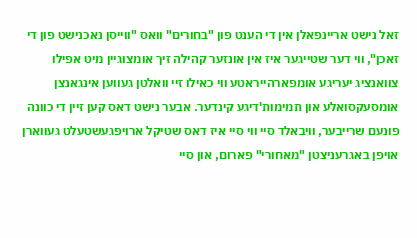זאל נישט אריינפאלן אין די הענט פון "בחורים" וואס "ווייסן נאכנישט פון די זאכן", ווי דער שטייגער איז אין אונזער קהילה זיך אומצוגיין מיט אפילו צוואנציג יעריגע אומפארהייראטע ווי כאילו זיי וואלטן געווען אינגאנצן אומסעקסואלע און תמימות'דיגע קינדער. אבער נישט דאס קען זיין די כוונה פונעם שרייבער, וויבאלד סיי ווי סיי איז דאס שטיקל ארויפגעשטעלט געווארן אויפן באגרעניצטן "מאחורי" פארום, און סיי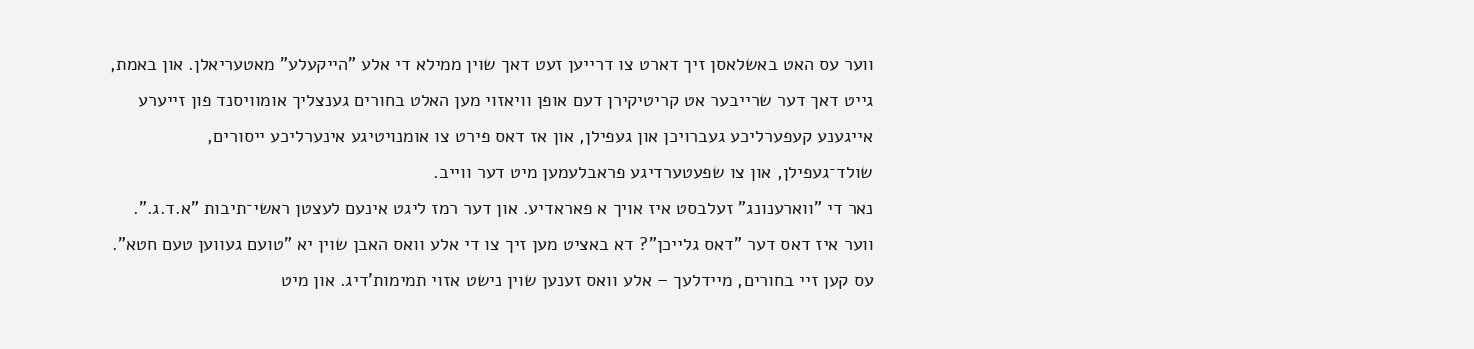ווער עס האט באשלאסן זיך דארט צו דרייען זעט דאך שוין ממילא די אלע "הייקעלע" מאטעריאלן. און באמת, גייט דאך דער שרייבער אט קריטיקירן דעם אופן וויאזוי מען האלט בחורים גענצליך אומוויסנד פון זייערע אייגענע קעפערליכע געברויכן און געפילן, און אז דאס פירט צו אומנויטיגע אינערליכע ייסורים, שולד־געפילן, און צו שפעטערדיגע פראבלעמען מיט דער ווייב.
נאר די "ווארענונג" זעלבסט איז אויך א פאראדיע. און דער רמז ליגט אינעם לעצטן ראשי־תיבות "א.ד.ג.". ווער איז דאס דער "דאס גלייכן"? דא באציט מען זיך צו די אלע וואס האבן שוין יא "טועם געווען טעם חטא". עס קען זיי בחורים, מיידלעך – אלע וואס זענען שוין נישט אזוי תמימות'דיג. און מיט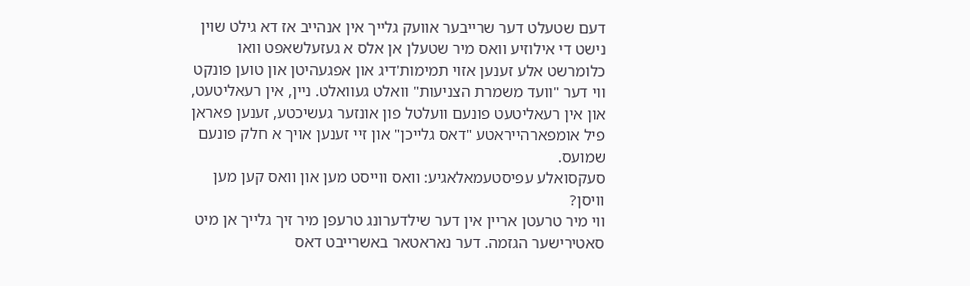דעם שטעלט דער שרייבער אוועק גלייך אין אנהייב אז דא גילט שוין נישט די אילוזיע וואס מיר שטעלן אן אלס א געזעלשאפט וואו כלומרשט אלע זענען אזוי תמימות'דיג און אפגעהיטן און טוען פונקט ווי דער "וועד משמרת הצניעות" וואלט געוואלט. ניין, אין רעאליטעט, און אין רעאליטעט פונעם וועלטל פון אונזער געשיכטע, זענען פאראן פיל אומפארהייראטע "דאס גלייכן" און זיי זענען אויך א חלק פונעם שמועס.
סעקסואלע עפיסטעמאלאגיע: וואס ווייסט מען און וואס קען מען וויסן?
ווי מיר טרעטן אריין אין דער שילדערונג טרעפן מיר זיך גלייך אן מיט סאטירישער הגזמה. דער נאראטאר באשרייבט דאס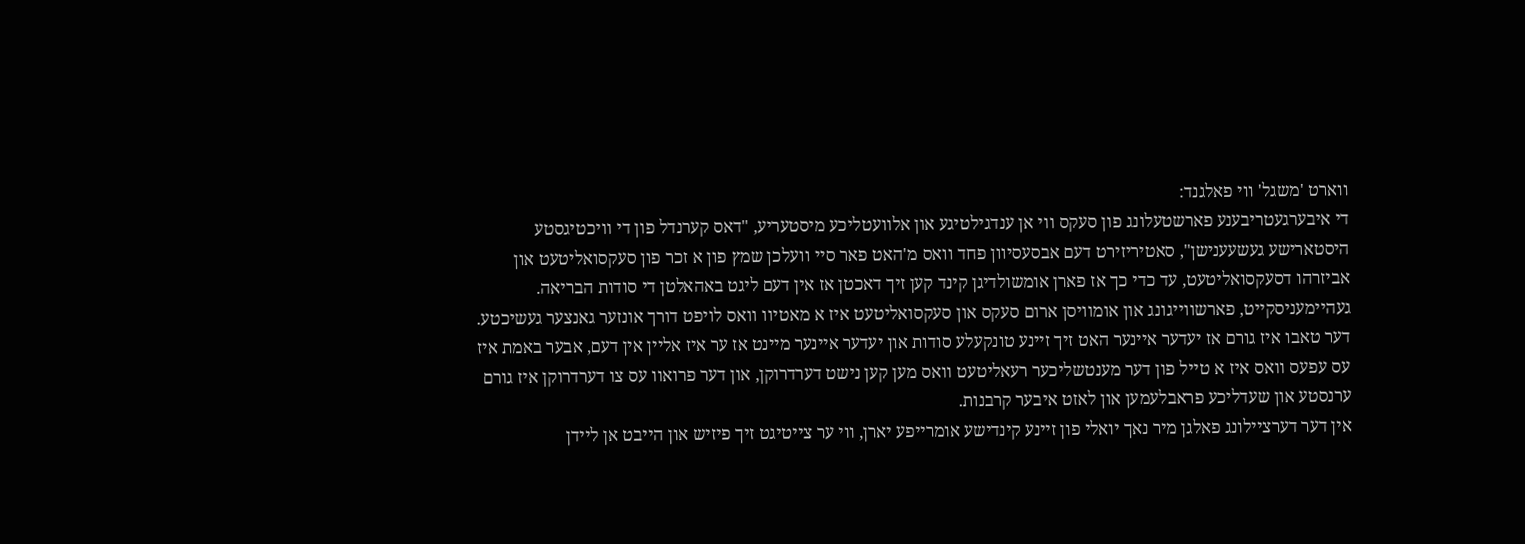ווארט 'משגל' ווי פאלגנד:
די איבערגעטריבענע פארשטעלונג פון סעקס ווי אן ענדגילטיגע און אלוועטליכע מיסטעריע, "דאס קערנדל פון די וויכטיגסטע היסטארישע געשעענישן", סאטיריזירט דעם אבסעסיוון פחד וואס מ'האט פאר סיי וועלכן שמץ פון א זכר פון סעקסואליטעט און אביזרהו דסעקסואליטעט, עד כדי כך אז פארן אומשולדיגן קינד קען זיך דאכטן אז אין דעם ליגט באהאלטן די סודות הבריאה.
געהיימעניסקייט, פארשווייגונג און אומוויסן ארום סעקס און סעקסואליטעט איז א מאטיוו וואס לויפט דורך אונזער גאנצער געשיכטע. דער טאבו איז גורם אז יעדער איינער האט זיך זיינע טונקעלע סודות און יעדער איינער מיינט אז ער איז אליין אין דעם, אבער באמת איז עס עפעס וואס איז א טייל פון דער מענטשליכער רעאליטעט וואס מען קען נישט דערדרוקן, און דער פרואוו עס צו דערדרוקן איז גורם ערנסטע און שעדליכע פראבלעמען און לאזט איבער קרבנות.
אין דער דערציילונג פאלגן מיר נאך יואלי פון זיינע קינדישע אומרייפע יארן, ווי ער צייטיגט זיך פיזיש און הייבט אן ליידן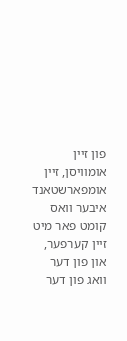פון זיין אומוויסן, זיין אומפארשטאנד איבער וואס קומט פאר מיט זיין קערפער, און פון דער וואג פון דער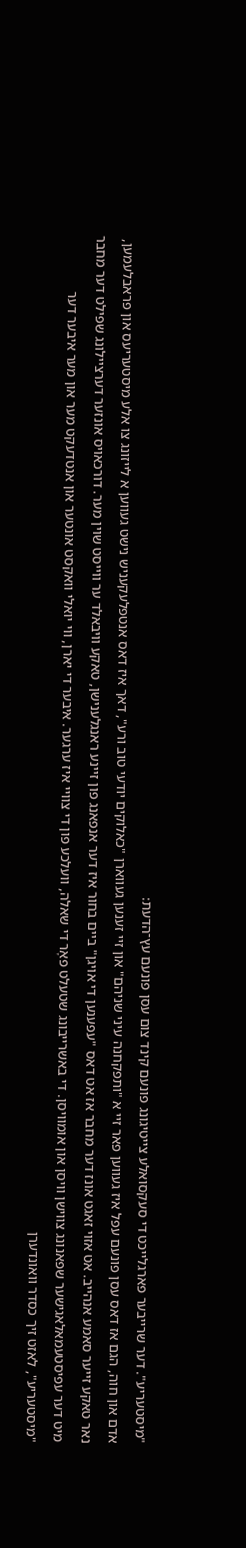"מיסטעריע". דער שרייבער פארגלייכט די סעקסואלע צייטיגונג פונעם קינד צום עסן פונעם עץ־הדעת:
אדם און חוה, הגם אז דאס עסן פונעם עפל איז געווען פאר זיי א "ותפקחנה עיני שניהם" און זיי זענען געווארן "כאלוקים יודעי טוב ורע", דאך איז דאס אנטפלעקעניש נישט געווען א לייזונג צו אלע מיסטעריעס און פראבלעמען, נאר טאקע זייער סאמע אנהייב. אט אזוי זאגט אונז דער מחבר אז אט דאס "עפענען די אויגן" ביים בחור איז דער אנפאנג פון זיינע ראנגלענישן, טאקע וויבאלד ער ווייסט שוין מער. דורכאויס אונזער דערציילונג שפילט דער מחבר מיט דער עפיסטעמאלאגישער שפאנונג צווישן וויסן און אומוויסן. די באשרייבונג שטעלט פאָר די שאלה, וועלכע פון די צוויי איז ערגער. איבער די יארן, ווי יואלי וואקסט אונטער און אנטדעקט מער און מער איבער דער "מיסטעריע", לאזט זיך כסדר וואונדערן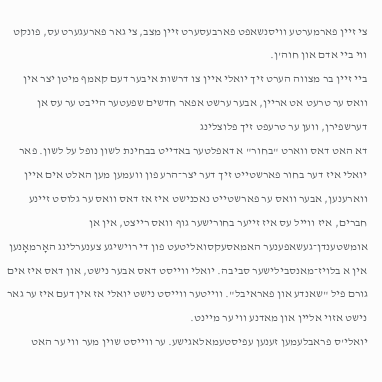צי זיין פארמערטע וויסנשאפט פארבעסערט זיין מצב, צי גאר פארעגערט עס, פונקט ווי ביי אדם און חוה'ן.
ביי זיין בר מצווה הערט זיך יואלי איין צו דרשות איבער דעם קאמף מיטן יצר אין וואס ער טרעט אט אריין, אבער ערשט אפאר חדשים שפעטער הייבט ער עס אן דערשפירן, ווען ער טרעפט זיך פלוצלינג
דא האט דאס ווארט "בחור" א דאפלטער באדייט בבחינת לשון נופל על לשון. פאר יואלי איז דער בחור פארשטייט זיך דער יצר־הרע פון וועמען מען האלט אים איין ווארענען, אבער וואס ער פארשטייט נאכנישט איז אז דאס וואס ער גלוסט זיינע חברים, איז ווייל עס איז זייער בחורישער גוף וואס רייצט, אין אן אומשטענדן־געשאפענער האמאסעקסואליטעט פון די רוישיגע צענערלינג האָרמאָנען אין א בלויז־מאנסבילישער סביבה. יואלי ווייסט דאס אבער נישט, און דאס איז אים גורם פיל "שאנדע און פאראיבל". ווייטער ווייסט נישט יואלי אז אין דעם איז ער גאר נישט אזוי אליין און מאדנע ווי ער מיינט.
יואלי'ס פראבלעמען זענען עפיסטעמאלאגישע. ער ווייסט שוין מער ווי ער האט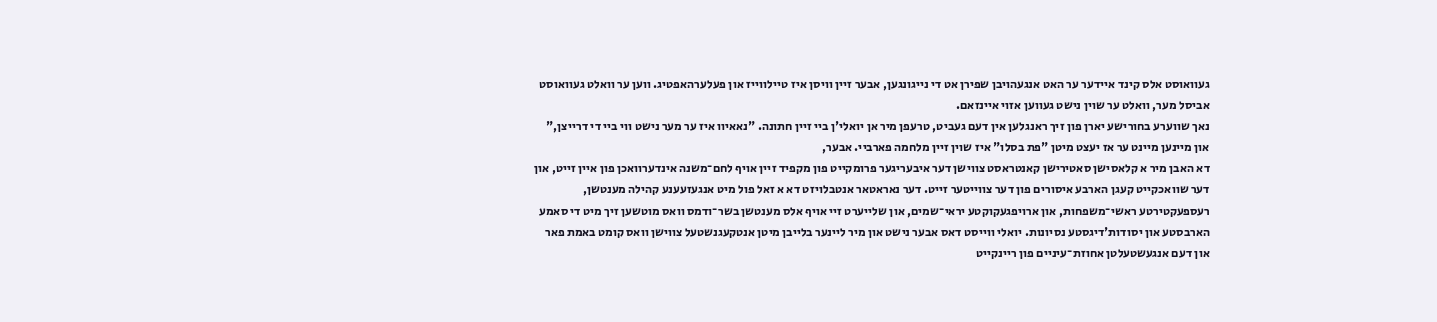געוואוסט אלס קינד איידער ער האט אנגעהויבן שפירן אט די נייגונגען, אבער זיין וויסן איז טיילווייז און פעלערהאפטיג. ווען ער וואלט געוואוסט אביסל מער, וואלט ער שוין נישט געווען אזוי איינזאם.
נאך שווערע בחורישע יארן פון זיך ראנגלען אין דעם געביט, טרעפן מיר אן יואלי'ן ביי זיין חתונה. "נאאיוו איז ער מער נישט ווי ביי די דרייצן," און מיינען מיינט ער אז יעצט מיטן "פת בסלו" איז שוין זיין מלחמה פארביי. אבער,
דא האבן מיר א קלאסישן סאטירישן קאנטראסט צווישן דער איבעריגער פרומקייט פון מקפיד זיין אויף לחם־משנה אינדערוואכן פון איין זייט, און דער שוואכקייט קעגן הארבע איסורים פון דער צווייטער זייט. דער נאראטאר אנטבלויזט דא א זאל פול מיט אנגעזעענע קהילה מענטשן, רעספעקטירטע ראשי־משפחות, און ארויפגעקוקטע יראי־שמים, און שלייערט זיי אויף אלס מענטשן בשר־ודמס וואס מוטשען זיך מיט די סאמע הארבסטע און יסודות'דיגסטע נסיונות. יואלי ווייסט דאס אבער נישט און מיר ליינער בלייבן מיטן אנטקעגנשטעל צווישן וואס קומט באמת פאר און דעם אנגעשטעלטן אחוזת־עיניים פון ריינקייט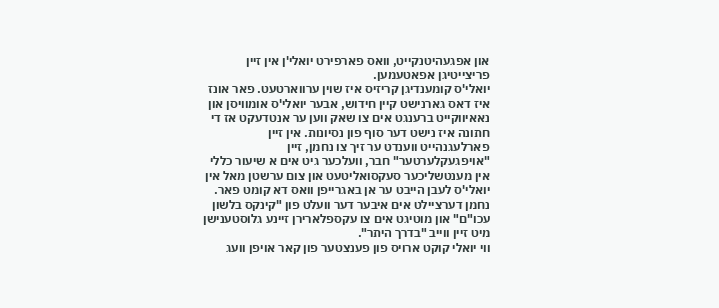און אפגעהיטנקייט, וואס פארפירט יואלי'ן אין זיין פריצייטיגן אפאטעמען.
יואלי'ס קומענדיגן קריזיס איז שוין ערווארטעט. פאר אונז איז דאס גארנישט קיין חידוש, אבער יואלי'ס אומוויסן און נאאיווקייט ברענגט אים צו שאק ווען ער אנטדעקט אז די חתונה איז נישט דער סוף פון נסיונות. אין זיין פארלעגנהייט ווענדט ער זיך צו נחמן, זיין "אויפגעקלערטער" חבר, וועלכער גיט אים א שיעור כללי אין מענטשליכער סעקסואליטעט און צום ערשטן מאל אין יואלי'ס לעבן הייבט ער אן באגרייפן וואס דא קומט פאר. נחמן דערציילט אים איבער דער וועלט פון "קינקס בלשון עכו"ם" און מוטיגט אים צו עקספלארירן זיינע גלוסטענישן מיט זיין ווייב "בדרך היתר".
ווי יואלי קוקט ארויס פון פענצטער פון קאר אויפן וועג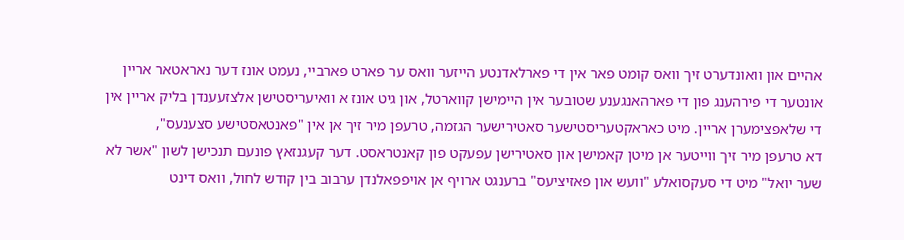אהיים און וואונדערט זיך וואס קומט פאר אין די פארלאדנטע הייזער וואס ער פארט פארביי, נעמט אונז דער נאראטאר אריין אונטער די פירהענג פון די פארהאנגענע שטובער אין היימישן קווארטל, און גיט אונז א וואיעריסטישן אלצזעענדן בליק אריין אין די שלאפצימערן אריין. מיט כאראקטעריסטישער סאטירישער הגזמה, טרעפן מיר זיך אן אין "פאנטאסטישע סצענעס",
דא טרעפן מיר זיך ווייטער אן מיטן קאמישן און סאטירישן עפעקט פון קאנטראסט. דער קעגנזאץ פונעם תנכישן לשון "אשר לא שער יואל" מיט די סעקסואלע "וועש און פאזיציעס" ברענגט ארויף אן אויפפאלנדן ערבוב בין קודש לחול, וואס דינט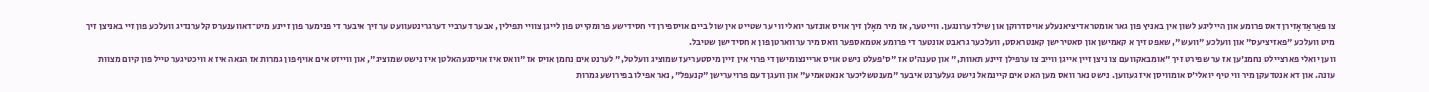צו פּאַראַדאָזירן דאס פרומע און הייליגע לשון אין באניץ פון גאר אומטראדיציאנעלע אויסדרוקן און שילדערונגען. ווייטער, אז מיר מאָלן זיך אויס אונזער יואלי ווי ער שטייט אין שול ביים אויספירן די חסידישע פרומקייט פון לייגן צוויי תפילין, אבער דערביי דערגרינטעוועט ער זיך איבער די פנימער פון זיינע מיט־דאווענערס קלערנדיג וועלכע פון זיי באניצן זיך מיט וועלכע "פאזיציעס" און וועלכע "וועש", שאפט זיך א קאמישן און סאטירישן קאנטראסט, וועלכער גראבט אונטער די פרומע אטמאספער וואס מיר ערווארטן פון א חסידישן שטיבל.
ווען יואלי פארציילט נחמנ'ען אז ער שפירט זיך "אומבאקוועם צו ניצן זיין אייגן ווייב צו ערפילן זיינע תאוות," און טענה'ט אז "ס'פעלט נישט אויס אריינצומישן די פרוי אין זיין מיסטעריעז שמוציג וועלטל," לערנט אים נחמן אויס אז "וואס איז אויסגעהאלטן איז נישט שמוציג", און ווייזט אים אויף פון גמרות אז הנאה איז א וויכטיגער טייל פון קיום מצוות עונה. און דא אנטדעקן מיר ווי טיף יואלי'ס אומוויסן איז געווען. נישט נאר וואס מען האט אים קיינמאל נישט געלערנט איבער "מענטשליכער אנאטאמיע" און וועגן דעם פרויערישן "קנעפל", נאר אפילו בפירושע גמרות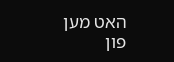האט מען פון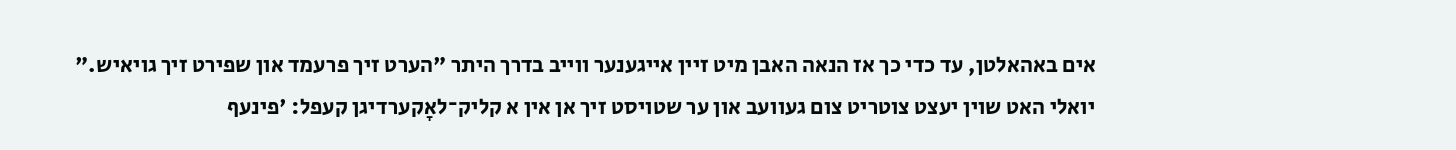אים באהאלטן, עד כדי כך אז הנאה האבן מיט זיין אייגענער ווייב בדרך היתר "הערט זיך פרעמד און שפירט זיך גויאיש."
יואלי האט שוין יעצט צוטריט צום געוועב און ער שטויסט זיך אן אין א קליק־לאָקערדיגן קעפל: 'פינעף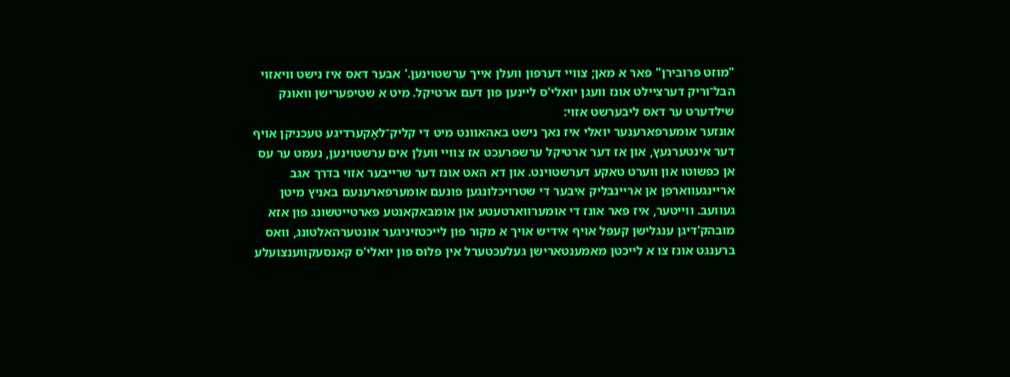"מוזט פרובירן" פאר א מאן; צוויי דערפון וועלן אייך ערשטוינען.' אבער דאס איז נישט וויאזוי הבל־וריק דערציילט אונז וועגן יואלי'ס ליינען פון דעם ארטיקל. מיט א שטיפערישן וואונק שילדערט ער דאס ליבערשט אזוי:
אונזער אומערפארענער יואלי איז נאך נישט באהאוונט מיט די קליק־לאָקערדיגע טעכניקן אויף דער אינטערנעץ, און אז דער ארטיקל ערשפרעכט אז צוויי וועלן אים ערשטוינען, נעמט ער עס אן כפשוטו און ווערט טאקע דערשטוינט. און דא האט אונז דער שרייבער אזוי בדרך אגב אריינגעווארפן אן אריינבליק איבער די שטרויכלונגען פונעם אומערפארענעם באניץ מיטן געוועב. ווייטער, איז פאר אונז די אומערווארטעטע און אומבאקאנטע פארטייטשונג פון אזא מובהק'דיגן ענגלישן קעפל אויף אידיש אויך א מקור פון לייכטזיניגער אונטערהאלטונג, וואס ברענגט אונז צו א לייכטן מאמענטארישן געלעכטערל אין פלוס פון יואלי'ס קאנסעקווענצועלע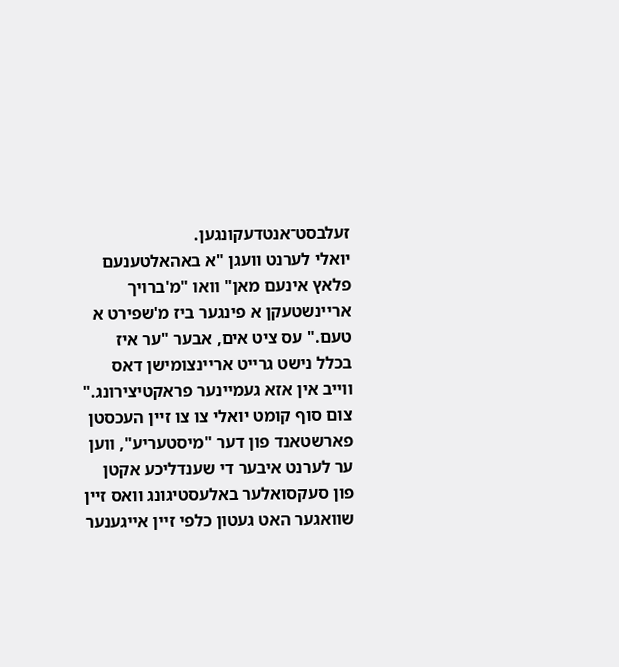זעלבסט־אנטדעקונגען.
יואלי לערנט וועגן "א באהאלטענעם פלאץ אינעם מאן" וואו "מ'ברויך אריינשטעקן א פינגער ביז מ'שפירט א טעם." עס ציט אים, אבער "ער איז בכלל נישט גרייט אריינצומישן דאס ווייב אין אזא געמיינער פראקטיצירונג."
צום סוף קומט יואלי צו צו זיין העכסטן פארשטאנד פון דער "מיסטעריע", ווען ער לערנט איבער די שענדליכע אקטן פון סעקסואלער באלעסטיגונג וואס זיין שוואגער האט געטון כלפי זיין אייגענער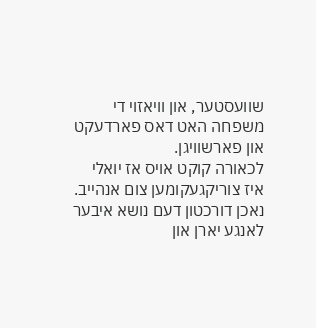שוועסטער, און וויאזוי די משפחה האט דאס פארדעקט און פארשוויגן.
לכאורה קוקט אויס אז יואלי איז צוריקגעקומען צום אנהייב. נאכן דורכטון דעם נושא איבער לאנגע יארן און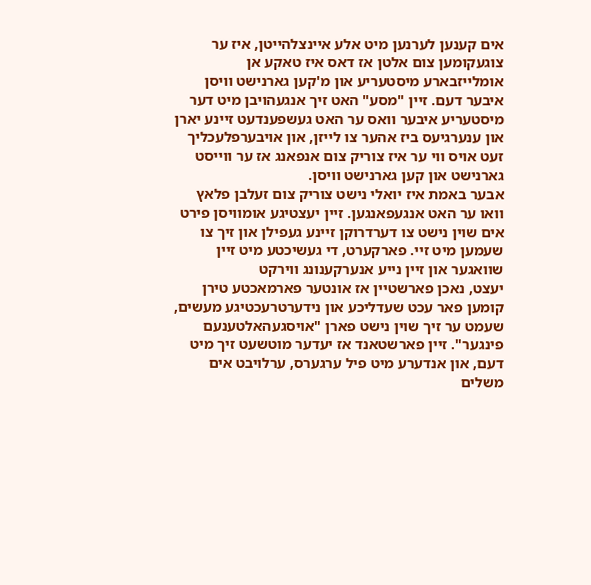אים קענען לערנען מיט אלע איינצלהייטן, איז ער צוגעקומען צום אלטן אז דאס איז טאקע אן אומלייזבארע מיסטעריע און מ'קען גארנישט וויסן איבער דעם. זיין "מסע" האט זיך אנגעהויבן מיט דער מיסטעריע איבער וואס ער האט געשפענדעט זיינע יארן און ענערגיעס ביז אהער צו לייזן, און אויבערפלעכליך זעט אויס ווי ער איז צוריק צום אנפאנג אז ער ווייסט גארנישט און קען גארנישט וויסן.
אבער באמת איז יואלי נישט צוריק צום זעלבן פלאץ וואו ער האט אנגעפאנגען. זיין יעצטיגע אומוויסן פירט אים שוין נישט צו דערדרוקן זיינע געפילן און זיך צו שעמען מיט זיי. פארקערט, די געשיכטע מיט זיין שוואגער און זיין נייע אנערקענונג ווירקט
יעצט, נאכן פארשטיין אז אונטער פארמאכטע טירן קומען פאר עכט שעדליכע און נידערטרעכטיגע מעשים, שעמט ער זיך שוין נישט פארן "אויסגעהאלטענעם פינגער". זיין פארשטאנד אז יעדער מוטשעט זיך מיט דעם, און אנדערע מיט פיל ערגערס, ערלויבט אים משלים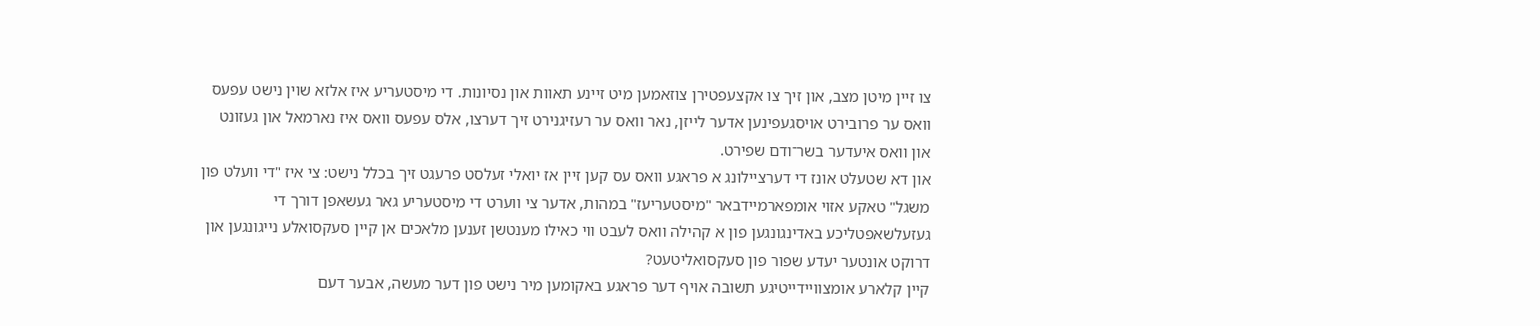צו זיין מיטן מצב, און זיך צו אקצעפטירן צוזאמען מיט זיינע תאוות און נסיונות. די מיסטעריע איז אלזא שוין נישט עפעס וואס ער פרובירט אויסגעפינען אדער לייזן, נאר וואס ער רעזיגנירט זיך דערצו, אלס עפעס וואס איז נארמאל און געזונט און וואס איעדער בשר־ודם שפירט.
און דא שטעלט אונז די דערציילונג א פראגע וואס עס קען זיין אז יואלי זעלסט פרעגט זיך בכלל נישט: צי איז "די וועלט פון משגל" טאקע אזוי אומפארמיידבאר "מיסטעריעז" במהות, אדער צי ווערט די מיסטעריע גאר געשאפן דורך די געזעלשאפטליכע באדינגונגען פון א קהילה וואס לעבט ווי כאילו מענטשן זענען מלאכים אן קיין סעקסואלע נייגונגען און דרוקט אונטער יעדע שפור פון סעקסואליטעט?
קיין קלארע אומצוויידייטיגע תשובה אויף דער פראגע באקומען מיר נישט פון דער מעשה, אבער דעם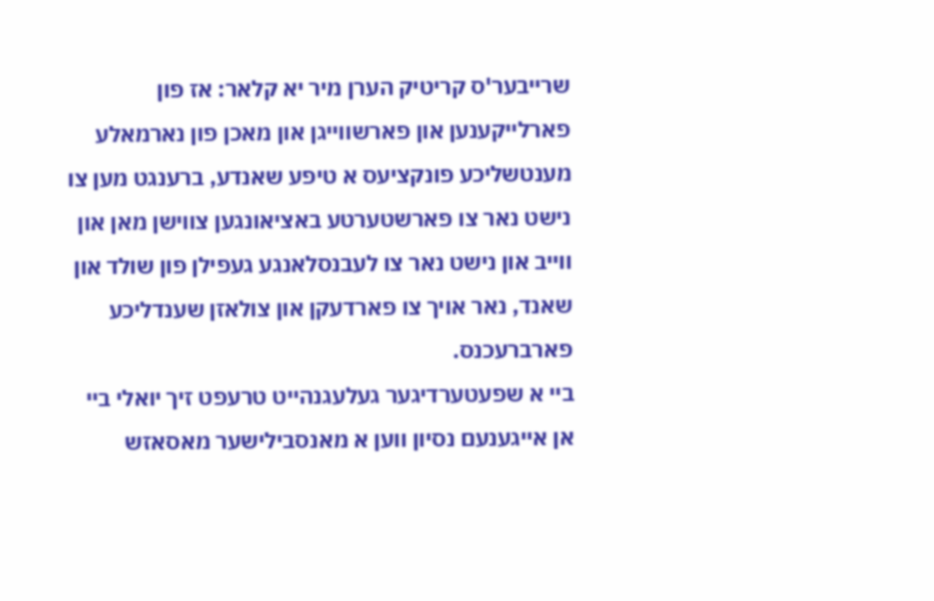שרייבער'ס קריטיק הערן מיר יא קלאר: אז פון פארלייקענען און פארשווייגן און מאכן פון נארמאלע מענטשליכע פונקציעס א טיפע שאנדע, ברענגט מען צו נישט נאר צו פארשטערטע באציאונגען צווישן מאן און ווייב און נישט נאר צו לעבנסלאנגע געפילן פון שולד און שאנד, נאר אויך צו פארדעקן און צולאזן שענדליכע פארברעכנס.
ביי א שפעטערדיגער געלעגנהייט טרעפט זיך יואלי ביי אן אייגענעם נסיון ווען א מאנסבילישער מאסאזש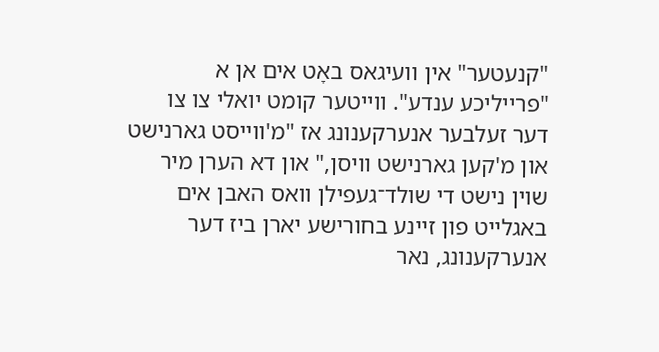"קנעטער" אין וועיגאס באָט אים אן א "פרייליכע ענדע". ווייטער קומט יואלי צו צו דער זעלבער אנערקענונג אז "מ'ווייסט גארנישט און מ'קען גארנישט וויסן," און דא הערן מיר שוין נישט די שולד־געפילן וואס האבן אים באגלייט פון זיינע בחורישע יארן ביז דער אנערקענונג, נאר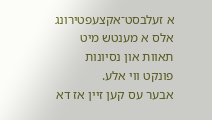א זעלבסט־אקצעפטירונג אלס א מענטש מיט תאוות און נסיונות פונקט ווי אלע.
אבער עס קען זיין אז דא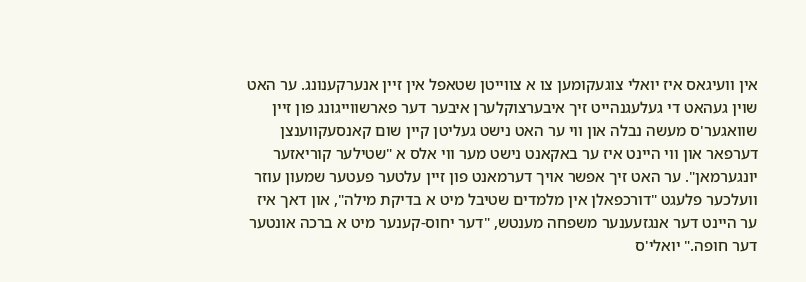אין וועיגאס איז יואלי צוגעקומען צו א צווייטן שטאפל אין זיין אנערקענונג. ער האט שוין געהאט די געלעגנהייט זיך איבערצוקלערן איבער דער פארשווייגונג פון זיין שוואגער'ס מעשה נבלה און ווי ער האט נישט געליטן קיין שום קאנסעקווענצן דערפאר און ווי היינט איז ער באקאנט נישט מער ווי אלס א "שטילער קוריאזער יונגערמאן". ער האט זיך אפשר אויך דערמאנט פון זיין עלטער פעטער שמעון עוזר וועלכער פלעגט "דורכפאלן אין מלמדים שטיבל מיט א בדיקת מילה", און דאך איז ער היינט דער אנגזעענער משפחה מענטש, "דער יחוס-קענער מיט א ברכה אונטער דער חופה." יואלי'ס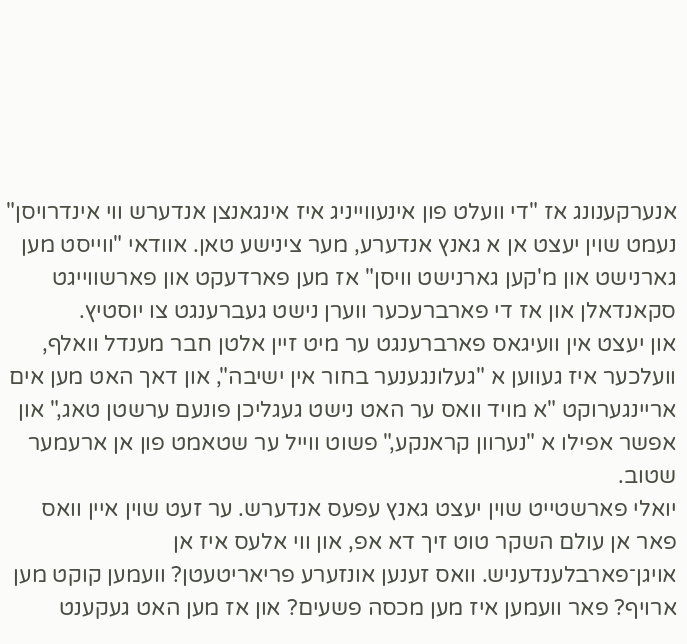אנערקענונג אז "די וועלט פון אינעווייניג איז אינגאנצן אנדערש ווי אינדרויסן" נעמט שוין יעצט אן א גאנץ אנדערע, מער צינישע טאן. אוודאי "ווייסט מען גארנישט און מ'קען גארנישט וויסן" אז מען פארדעקט און פארשווייגט סקאנדאלן און אז די פארברעכער ווערן נישט געברענגט צו יוסטיץ.
און יעצט אין וועיגאס פארברענגט ער מיט זיין אלטן חבר מענדל וואלף, וועלכער איז געווען א "געלונגענער בחור אין ישיבה", און דאך האט מען אים אריינגערוקט "א מויד וואס ער האט נישט געגליכן פונעם ערשטן טאג," און אפשר אפילו א "נערוון קראנקע," פשוט ווייל ער שטאמט פון אן ארעמער שטוב.
יואלי פארשטייט שוין יעצט גאנץ עפעס אנדערש. ער זעט שוין איין וואס פאר אן עולם השקר טוט זיך דא אפ, און ווי אלעס איז אן אויגן־פארבלענדעניש. וואס זענען אונזערע פריאריטעטן? וועמען קוקט מען ארויף? פאר וועמען איז מען מכסה פשעים? און אז מען האט געקענט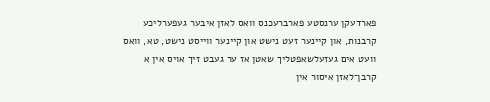פארדעקן ערנסטע פארברעכנס וואס לאזן איבער געפערליכע קרבנות, און קיינער זעט נישט און קיינער ווייסט נישט, טא, וואס וועט אים געזעלשאפטליך שאטן אז ער געבט זיך אויס אין א קרבן־לאזן איסור אין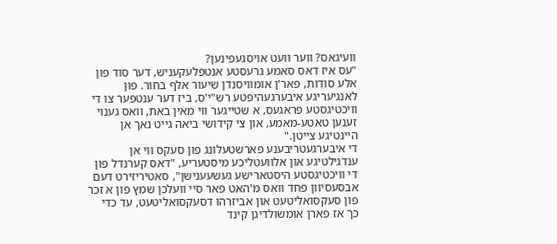וועיגאס? ווער וועט אויסגעפינען?
"עס איז דאס סאמע גרעסטע אנטפלעקעניש, דער סוד פון אלע סודות, פאר'ן אומוויסנדן שיעור אלף בחור. פון לאנגיעריגע איבערגעהיפטע רש"י'ס, ביז דער ענטפער צו די וויכטיגסטע פראגעס, א שטייגער ווי מאין באת, וואס גענוי זענען טאטע-מאמע, און צי קידושי ביאה גייט נאך אן היינטיגע צייטן."
די איבערגעטריבענע פארשטעלונג פון סעקס ווי אן ענדגילטיגע און אלוועטליכע מיסטעריע, "דאס קערנדל פון די וויכטיגסטע היסטארישע געשעענישן", סאטיריזירט דעם אבסעסיוון פחד וואס מ'האט פאר סיי וועלכן שמץ פון א זכר פון סעקסואליטעט און אביזרהו דסעקסואליטעט, עד כדי כך אז פארן אומשולדיגן קינד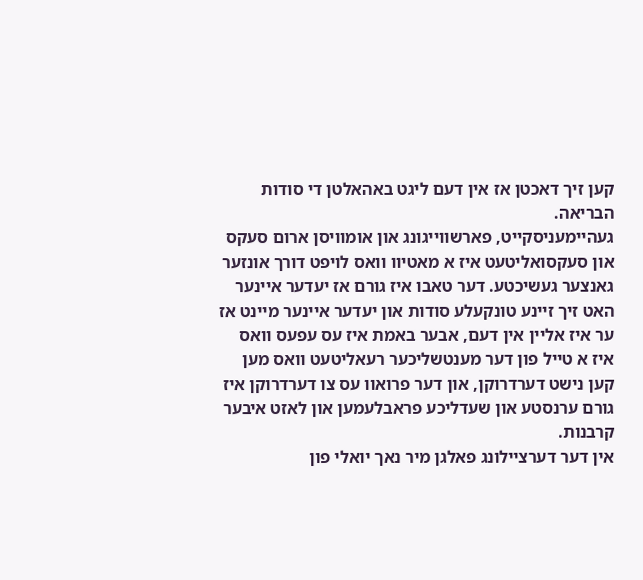קען זיך דאכטן אז אין דעם ליגט באהאלטן די סודות הבריאה.
געהיימעניסקייט, פארשווייגונג און אומוויסן ארום סעקס און סעקסואליטעט איז א מאטיוו וואס לויפט דורך אונזער גאנצער געשיכטע. דער טאבו איז גורם אז יעדער איינער האט זיך זיינע טונקעלע סודות און יעדער איינער מיינט אז ער איז אליין אין דעם, אבער באמת איז עס עפעס וואס איז א טייל פון דער מענטשליכער רעאליטעט וואס מען קען נישט דערדרוקן, און דער פרואוו עס צו דערדרוקן איז גורם ערנסטע און שעדליכע פראבלעמען און לאזט איבער קרבנות.
אין דער דערציילונג פאלגן מיר נאך יואלי פון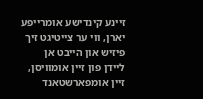זיינע קינדישע אומרייפע יארן, ווי ער צייטיגט זיך פיזיש און הייבט אן ליידן פון זיין אומוויסן, זיין אומפארשטאנד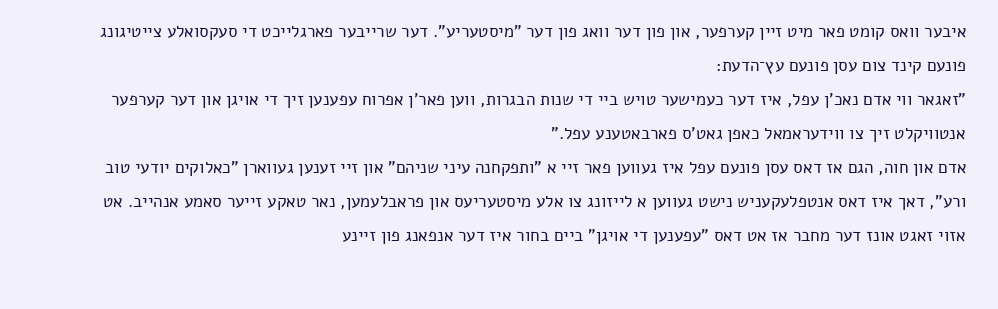איבער וואס קומט פאר מיט זיין קערפער, און פון דער וואג פון דער "מיסטעריע". דער שרייבער פארגלייכט די סעקסואלע צייטיגונג פונעם קינד צום עסן פונעם עץ־הדעת:
"זאגאר ווי אדם נאכ'ן עפל, איז דער כעמישער טויש ביי די שנות הבגרות, ווען פאר'ן אפרוח עפענען זיך די אויגן און דער קערפער אנטוויקלט זיך צו ווידעראמאל כאפן גאט'ס פארבאטענע עפל."
אדם און חוה, הגם אז דאס עסן פונעם עפל איז געווען פאר זיי א "ותפקחנה עיני שניהם" און זיי זענען געווארן "כאלוקים יודעי טוב ורע", דאך איז דאס אנטפלעקעניש נישט געווען א לייזונג צו אלע מיסטעריעס און פראבלעמען, נאר טאקע זייער סאמע אנהייב. אט אזוי זאגט אונז דער מחבר אז אט דאס "עפענען די אויגן" ביים בחור איז דער אנפאנג פון זיינע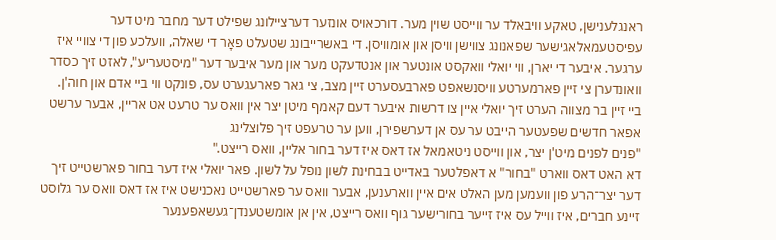ראנגלענישן, טאקע וויבאלד ער ווייסט שוין מער. דורכאויס אונזער דערציילונג שפילט דער מחבר מיט דער עפיסטעמאלאגישער שפאנונג צווישן וויסן און אומוויסן. די באשרייבונג שטעלט פאָר די שאלה, וועלכע פון די צוויי איז ערגער. איבער די יארן, ווי יואלי וואקסט אונטער און אנטדעקט מער און מער איבער דער "מיסטעריע", לאזט זיך כסדר וואונדערן צי זיין פארמערטע וויסנשאפט פארבעסערט זיין מצב, צי גאר פארעגערט עס, פונקט ווי ביי אדם און חוה'ן.
ביי זיין בר מצווה הערט זיך יואלי איין צו דרשות איבער דעם קאמף מיטן יצר אין וואס ער טרעט אט אריין, אבער ערשט אפאר חדשים שפעטער הייבט ער עס אן דערשפירן, ווען ער טרעפט זיך פלוצלינג
"פנים לפנים מיט'ן יצר, און ווייסט ניטאמאל אז דאס איז דער בחור אליין, וואס רייצט."
דא האט דאס ווארט "בחור" א דאפלטער באדייט בבחינת לשון נופל על לשון. פאר יואלי איז דער בחור פארשטייט זיך דער יצר־הרע פון וועמען מען האלט אים איין ווארענען, אבער וואס ער פארשטייט נאכנישט איז אז דאס וואס ער גלוסט זיינע חברים, איז ווייל עס איז זייער בחורישער גוף וואס רייצט, אין אן אומשטענדן־געשאפענער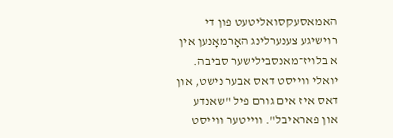האמאסעקסואליטעט פון די רוישיגע צענערלינג האָרמאָנען אין א בלויז־מאנסבילישער סביבה. יואלי ווייסט דאס אבער נישט, און דאס איז אים גורם פיל "שאנדע און פאראיבל". ווייטער ווייסט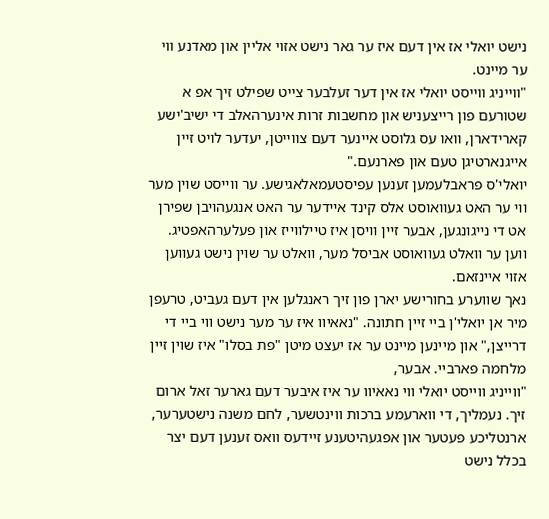נישט יואלי אז אין דעם איז ער גאר נישט אזוי אליין און מאדנע ווי ער מיינט.
"ווייניג ווייסט יואלי אז אין דער זעלבער צייט שפילט זיך אפ א שטורעם פון רייצעניש און מחשבות זרות אינערהאלב די ישיב'ישע קארידארן, וואו עס גלוסט איינער דעם צווייטן, יעדער לויט זיין אייגנארטיגן טעם און פארנעם."
יואלי'ס פראבלעמען זענען עפיסטעמאלאגישע. ער ווייסט שוין מער ווי ער האט געוואוסט אלס קינד איידער ער האט אנגעהויבן שפירן אט די נייגונגען, אבער זיין וויסן איז טיילווייז און פעלערהאפטיג. ווען ער וואלט געוואוסט אביסל מער, וואלט ער שוין נישט געווען אזוי איינזאם.
נאך שווערע בחורישע יארן פון זיך ראנגלען אין דעם געביט, טרעפן מיר אן יואלי'ן ביי זיין חתונה. "נאאיוו איז ער מער נישט ווי ביי די דרייצן," און מיינען מיינט ער אז יעצט מיטן "פת בסלו" איז שוין זיין מלחמה פארביי. אבער,
"ווייניג ווייסט יואלי ווי נאאיוו ער איז איבער דעם גארער זאל ארום זיך. נעמליך, די ווארעמע ברכות ווינטשער, לחם משנה נישטערער, ארנטליכע פעטער און אפגעהיטענע זיידעס וואס זענען דעם יצר בכלל נישט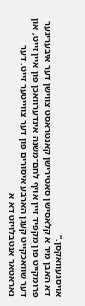אויסגעוואקסן."
דא האבן מיר א קלאסישן סאטירישן קאנטראסט צווישן דער איבעריגער פרומקייט פון מקפיד זיין אויף לחם־משנה אינדערוואכן פון איין זייט, און דער שוואכקייט קעגן הארבע איסורים פון דער צווייטער זייט. דער נאראטאר אנטבלויזט דא א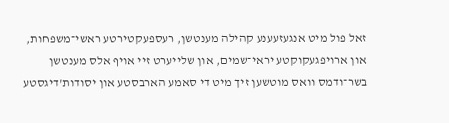זאל פול מיט אנגעזעענע קהילה מענטשן, רעספעקטירטע ראשי־משפחות, און ארויפגעקוקטע יראי־שמים, און שלייערט זיי אויף אלס מענטשן בשר־ודמס וואס מוטשען זיך מיט די סאמע הארבסטע און יסודות'דיגסטע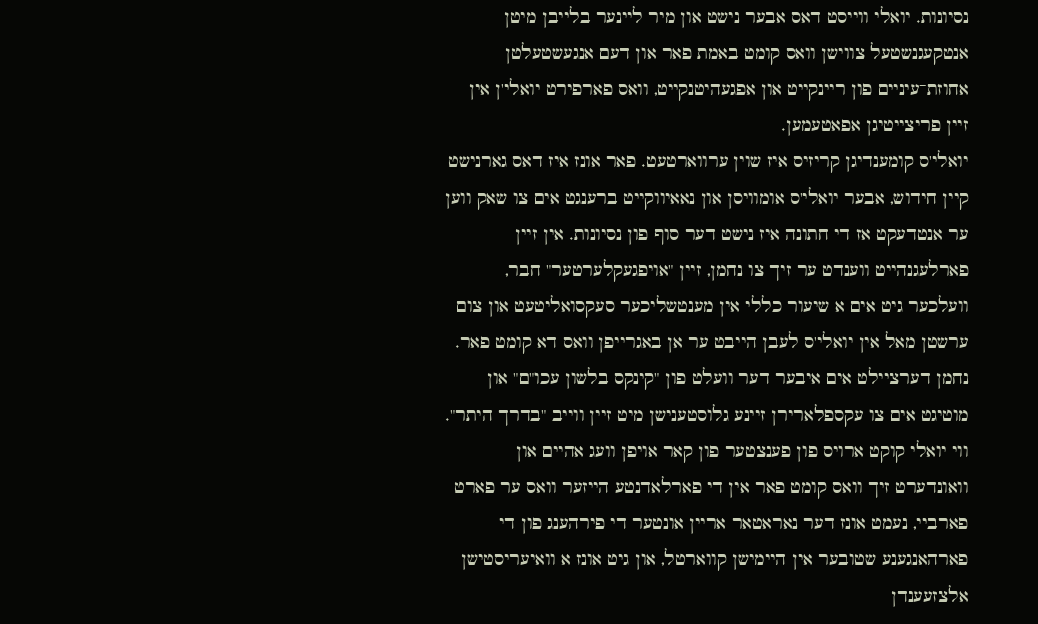נסיונות. יואלי ווייסט דאס אבער נישט און מיר ליינער בלייבן מיטן אנטקעגנשטעל צווישן וואס קומט באמת פאר און דעם אנגעשטעלטן אחוזת־עיניים פון ריינקייט און אפגעהיטנקייט, וואס פארפירט יואלי'ן אין זיין פריצייטיגן אפאטעמען.
יואלי'ס קומענדיגן קריזיס איז שוין ערווארטעט. פאר אונז איז דאס גארנישט קיין חידוש, אבער יואלי'ס אומוויסן און נאאיווקייט ברענגט אים צו שאק ווען ער אנטדעקט אז די חתונה איז נישט דער סוף פון נסיונות. אין זיין פארלעגנהייט ווענדט ער זיך צו נחמן, זיין "אויפגעקלערטער" חבר, וועלכער גיט אים א שיעור כללי אין מענטשליכער סעקסואליטעט און צום ערשטן מאל אין יואלי'ס לעבן הייבט ער אן באגרייפן וואס דא קומט פאר. נחמן דערציילט אים איבער דער וועלט פון "קינקס בלשון עכו"ם" און מוטיגט אים צו עקספלארירן זיינע גלוסטענישן מיט זיין ווייב "בדרך היתר".
ווי יואלי קוקט ארויס פון פענצטער פון קאר אויפן וועג אהיים און וואונדערט זיך וואס קומט פאר אין די פארלאדנטע הייזער וואס ער פארט פארביי, נעמט אונז דער נאראטאר אריין אונטער די פירהענג פון די פארהאנגענע שטובער אין היימישן קווארטל, און גיט אונז א וואיעריסטישן אלצזעענדן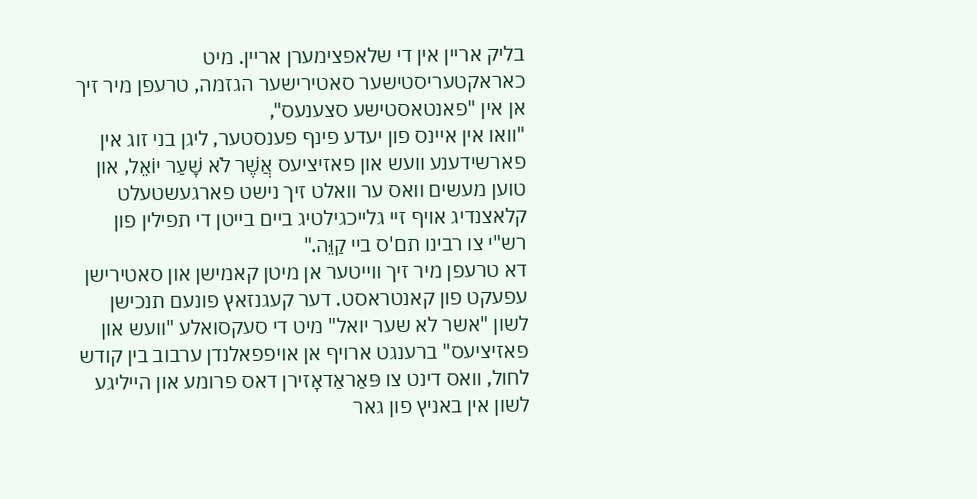בליק אריין אין די שלאפצימערן אריין. מיט כאראקטעריסטישער סאטירישער הגזמה, טרעפן מיר זיך אן אין "פאנטאסטישע סצענעס",
"וואו אין איינס פון יעדע פינף פענסטער, ליגן בני זוג אין פארשידענע וועש און פאזיציעס אֲשֶׁר לֹא שָׁעַר יוֹאֵל, און טוען מעשים וואס ער וואלט זיך נישט פארגעשטעלט קלאצנדיג אויף זיי גלייכגילטיג ביים בײטן די תפילין פון רש"י צו רבינו תם'ס ביי קַוֵּה."
דא טרעפן מיר זיך ווייטער אן מיטן קאמישן און סאטירישן עפעקט פון קאנטראסט. דער קעגנזאץ פונעם תנכישן לשון "אשר לא שער יואל" מיט די סעקסואלע "וועש און פאזיציעס" ברענגט ארויף אן אויפפאלנדן ערבוב בין קודש לחול, וואס דינט צו פּאַראַדאָזירן דאס פרומע און הייליגע לשון אין באניץ פון גאר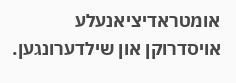אומטראדיציאנעלע אויסדרוקן און שילדערונגען.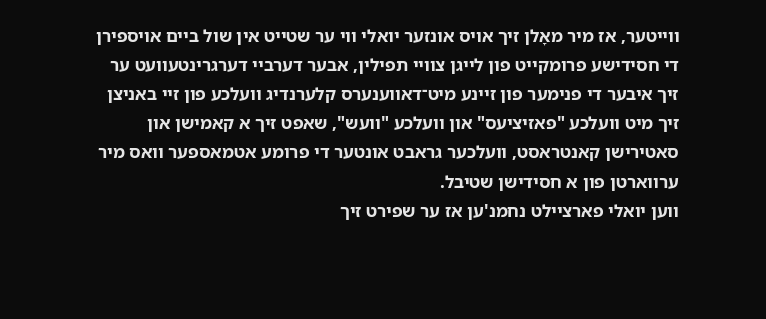ווייטער, אז מיר מאָלן זיך אויס אונזער יואלי ווי ער שטייט אין שול ביים אויספירן די חסידישע פרומקייט פון לייגן צוויי תפילין, אבער דערביי דערגרינטעוועט ער זיך איבער די פנימער פון זיינע מיט־דאווענערס קלערנדיג וועלכע פון זיי באניצן זיך מיט וועלכע "פאזיציעס" און וועלכע "וועש", שאפט זיך א קאמישן און סאטירישן קאנטראסט, וועלכער גראבט אונטער די פרומע אטמאספער וואס מיר ערווארטן פון א חסידישן שטיבל.
ווען יואלי פארציילט נחמנ'ען אז ער שפירט זיך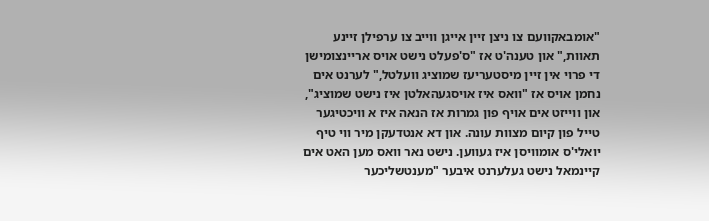"אומבאקוועם צו ניצן זיין אייגן ווייב צו ערפילן זיינע תאוות," און טענה'ט אז "ס'פעלט נישט אויס אריינצומישן די פרוי אין זיין מיסטעריעז שמוציג וועלטל," לערנט אים נחמן אויס אז "וואס איז אויסגעהאלטן איז נישט שמוציג", און ווייזט אים אויף פון גמרות אז הנאה איז א וויכטיגער טייל פון קיום מצוות עונה. און דא אנטדעקן מיר ווי טיף יואלי'ס אומוויסן איז געווען. נישט נאר וואס מען האט אים קיינמאל נישט געלערנט איבער "מענטשליכער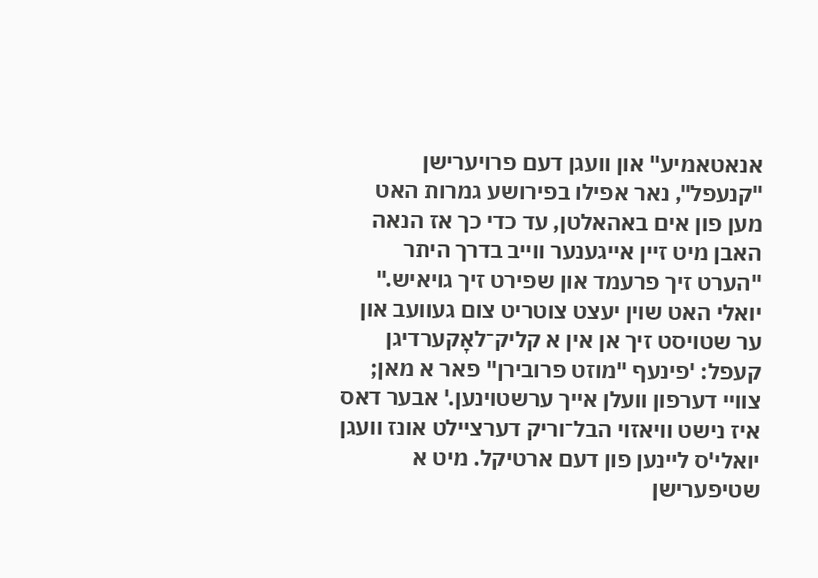אנאטאמיע" און וועגן דעם פרויערישן "קנעפל", נאר אפילו בפירושע גמרות האט מען פון אים באהאלטן, עד כדי כך אז הנאה האבן מיט זיין אייגענער ווייב בדרך היתר "הערט זיך פרעמד און שפירט זיך גויאיש."
יואלי האט שוין יעצט צוטריט צום געוועב און ער שטויסט זיך אן אין א קליק־לאָקערדיגן קעפל: 'פינעף "מוזט פרובירן" פאר א מאן; צוויי דערפון וועלן אייך ערשטוינען.' אבער דאס איז נישט וויאזוי הבל־וריק דערציילט אונז וועגן יואלי'ס ליינען פון דעם ארטיקל. מיט א שטיפערישן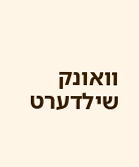וואונק שילדערט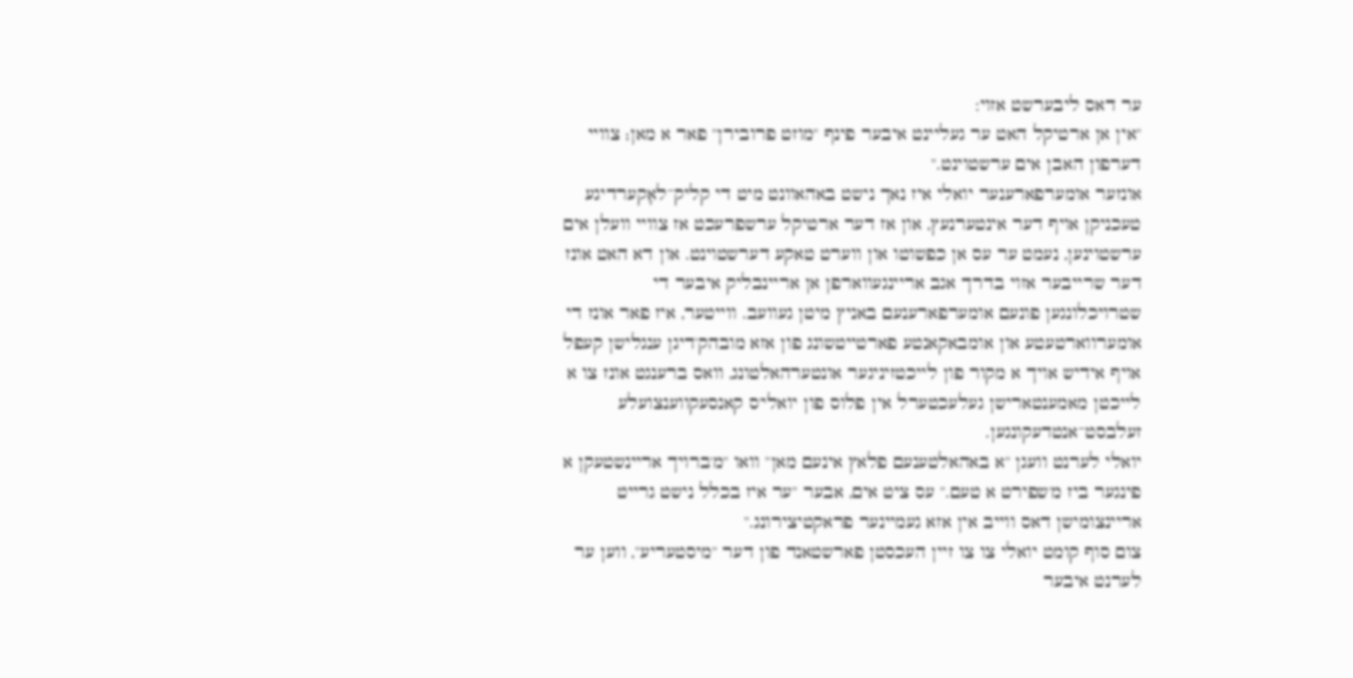ער דאס ליבערשט אזוי:
"אין אן ארטיקל האט ער געליינט איבער פינף "מוזט פרובירן" פאר א מאן; צוויי דערפון האבן אים ערשטוינט."
אונזער אומערפארענער יואלי איז נאך נישט באהאוונט מיט די קליק־לאָקערדיגע טעכניקן אויף דער אינטערנעץ, און אז דער ארטיקל ערשפרעכט אז צוויי וועלן אים ערשטוינען, נעמט ער עס אן כפשוטו און ווערט טאקע דערשטוינט. און דא האט אונז דער שרייבער אזוי בדרך אגב אריינגעווארפן אן אריינבליק איבער די שטרויכלונגען פונעם אומערפארענעם באניץ מיטן געוועב. ווייטער, איז פאר אונז די אומערווארטעטע און אומבאקאנטע פארטייטשונג פון אזא מובהק'דיגן ענגלישן קעפל אויף אידיש אויך א מקור פון לייכטזיניגער אונטערהאלטונג, וואס ברענגט אונז צו א לייכטן מאמענטארישן געלעכטערל אין פלוס פון יואלי'ס קאנסעקווענצועלע זעלבסט־אנטדעקונגען.
יואלי לערנט וועגן "א באהאלטענעם פלאץ אינעם מאן" וואו "מ'ברויך אריינשטעקן א פינגער ביז מ'שפירט א טעם." עס ציט אים, אבער "ער איז בכלל נישט גרייט אריינצומישן דאס ווייב אין אזא געמיינער פראקטיצירונג."
צום סוף קומט יואלי צו צו זיין העכסטן פארשטאנד פון דער "מיסטעריע", ווען ער לערנט איבער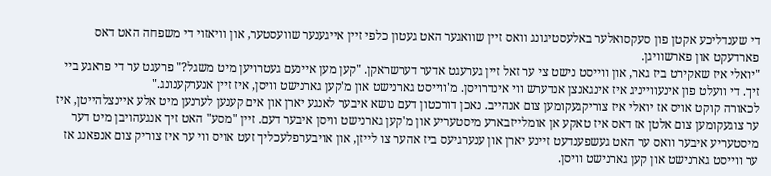די שענדליכע אקטן פון סעקסואלער באלעסטיגונג וואס זיין שוואגער האט געטון כלפי זיין אייגענער שוועסטער, און וויאזוי די משפחה האט דאס פארדעקט און פארשוויגן.
"יואלי איז שאקירט ביז גאר, און ווייסט נישט צי ער זאל זיין גערעגט אדער דערשראקן. "קען מען איינעם געטרויען מיט משגל?" פרעגט ער די פראגע ביי זיך. די וועלט פון אינעווייניג איז אינגאנצן אנדערש ווי אינדרויסן. מ'ווייסט גארנישט און מ'קען גארנישט וויסן, איז זיין אנערקענונג."
לכאורה קוקט אויס אז יואלי איז צוריקגעקומען צום אנהייב. נאכן דורכטון דעם נושא איבער לאנגע יארן און אים קענען לערנען מיט אלע איינצלהייטן, איז ער צוגעקומען צום אלטן אז דאס איז טאקע אן אומלייזבארע מיסטעריע און מ'קען גארנישט וויסן איבער דעם. זיין "מסע" האט זיך אנגעהויבן מיט דער מיסטעריע איבער וואס ער האט געשפענדעט זיינע יארן און ענערגיעס ביז אהער צו לייזן, און אויבערפלעכליך זעט אויס ווי ער איז צוריק צום אנפאנג אז ער ווייסט גארנישט און קען גארנישט וויסן.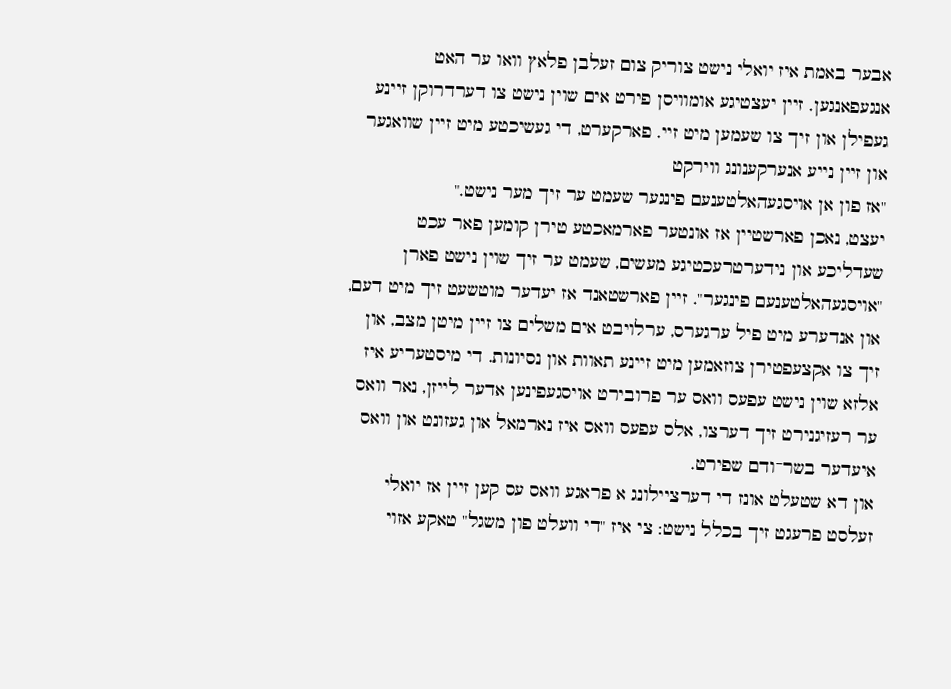אבער באמת איז יואלי נישט צוריק צום זעלבן פלאץ וואו ער האט אנגעפאנגען. זיין יעצטיגע אומוויסן פירט אים שוין נישט צו דערדרוקן זיינע געפילן און זיך צו שעמען מיט זיי. פארקערט, די געשיכטע מיט זיין שוואגער און זיין נייע אנערקענונג ווירקט
"אז פון אן אויסגעהאלטענעם פינגער שעמט ער זיך מער נישט."
יעצט, נאכן פארשטיין אז אונטער פארמאכטע טירן קומען פאר עכט שעדליכע און נידערטרעכטיגע מעשים, שעמט ער זיך שוין נישט פארן "אויסגעהאלטענעם פינגער". זיין פארשטאנד אז יעדער מוטשעט זיך מיט דעם, און אנדערע מיט פיל ערגערס, ערלויבט אים משלים צו זיין מיטן מצב, און זיך צו אקצעפטירן צוזאמען מיט זיינע תאוות און נסיונות. די מיסטעריע איז אלזא שוין נישט עפעס וואס ער פרובירט אויסגעפינען אדער לייזן, נאר וואס ער רעזיגנירט זיך דערצו, אלס עפעס וואס איז נארמאל און געזונט און וואס איעדער בשר־ודם שפירט.
און דא שטעלט אונז די דערציילונג א פראגע וואס עס קען זיין אז יואלי זעלסט פרעגט זיך בכלל נישט: צי איז "די וועלט פון משגל" טאקע אזוי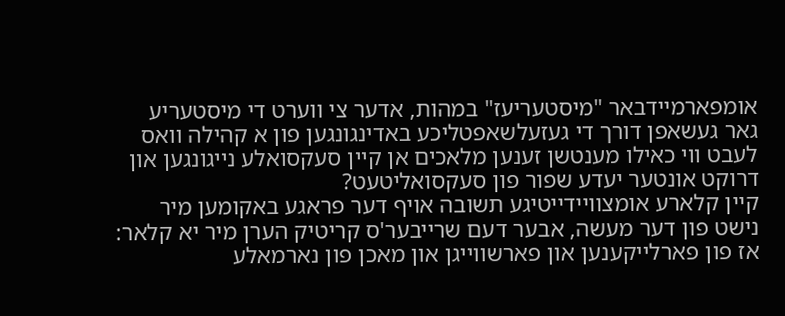אומפארמיידבאר "מיסטעריעז" במהות, אדער צי ווערט די מיסטעריע גאר געשאפן דורך די געזעלשאפטליכע באדינגונגען פון א קהילה וואס לעבט ווי כאילו מענטשן זענען מלאכים אן קיין סעקסואלע נייגונגען און דרוקט אונטער יעדע שפור פון סעקסואליטעט?
קיין קלארע אומצוויידייטיגע תשובה אויף דער פראגע באקומען מיר נישט פון דער מעשה, אבער דעם שרייבער'ס קריטיק הערן מיר יא קלאר: אז פון פארלייקענען און פארשווייגן און מאכן פון נארמאלע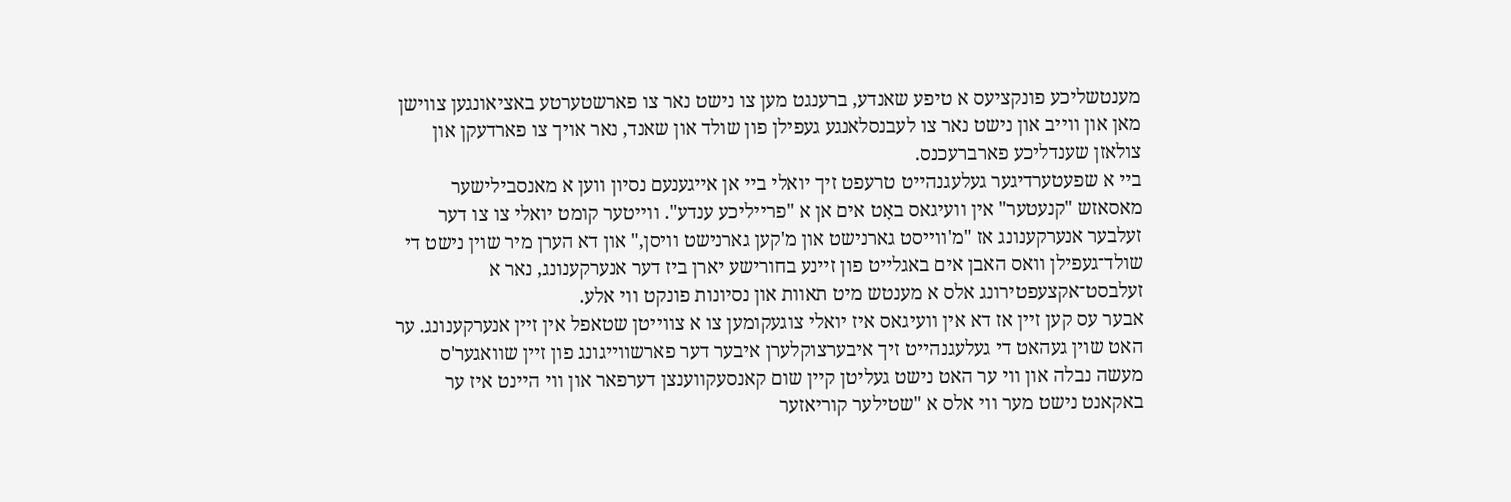מענטשליכע פונקציעס א טיפע שאנדע, ברענגט מען צו נישט נאר צו פארשטערטע באציאונגען צווישן מאן און ווייב און נישט נאר צו לעבנסלאנגע געפילן פון שולד און שאנד, נאר אויך צו פארדעקן און צולאזן שענדליכע פארברעכנס.
ביי א שפעטערדיגער געלעגנהייט טרעפט זיך יואלי ביי אן אייגענעם נסיון ווען א מאנסבילישער מאסאזש "קנעטער" אין וועיגאס באָט אים אן א "פרייליכע ענדע". ווייטער קומט יואלי צו צו דער זעלבער אנערקענונג אז "מ'ווייסט גארנישט און מ'קען גארנישט וויסן," און דא הערן מיר שוין נישט די שולד־געפילן וואס האבן אים באגלייט פון זיינע בחורישע יארן ביז דער אנערקענונג, נאר א זעלבסט־אקצעפטירונג אלס א מענטש מיט תאוות און נסיונות פונקט ווי אלע.
אבער עס קען זיין אז דא אין וועיגאס איז יואלי צוגעקומען צו א צווייטן שטאפל אין זיין אנערקענונג. ער האט שוין געהאט די געלעגנהייט זיך איבערצוקלערן איבער דער פארשווייגונג פון זיין שוואגער'ס מעשה נבלה און ווי ער האט נישט געליטן קיין שום קאנסעקווענצן דערפאר און ווי היינט איז ער באקאנט נישט מער ווי אלס א "שטילער קוריאזער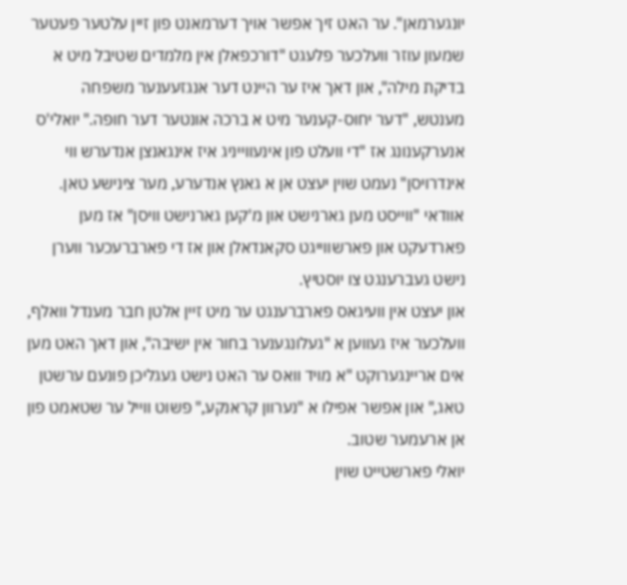יונגערמאן". ער האט זיך אפשר אויך דערמאנט פון זיין עלטער פעטער שמעון עוזר וועלכער פלעגט "דורכפאלן אין מלמדים שטיבל מיט א בדיקת מילה", און דאך איז ער היינט דער אנגזעענער משפחה מענטש, "דער יחוס-קענער מיט א ברכה אונטער דער חופה." יואלי'ס אנערקענונג אז "די וועלט פון אינעווייניג איז אינגאנצן אנדערש ווי אינדרויסן" נעמט שוין יעצט אן א גאנץ אנדערע, מער צינישע טאן. אוודאי "ווייסט מען גארנישט און מ'קען גארנישט וויסן" אז מען פארדעקט און פארשווייגט סקאנדאלן און אז די פארברעכער ווערן נישט געברענגט צו יוסטיץ.
און יעצט אין וועיגאס פארברענגט ער מיט זיין אלטן חבר מענדל וואלף, וועלכער איז געווען א "געלונגענער בחור אין ישיבה", און דאך האט מען אים אריינגערוקט "א מויד וואס ער האט נישט געגליכן פונעם ערשטן טאג," און אפשר אפילו א "נערוון קראנקע," פשוט ווייל ער שטאמט פון אן ארעמער שטוב.
יואלי פארשטייט שוין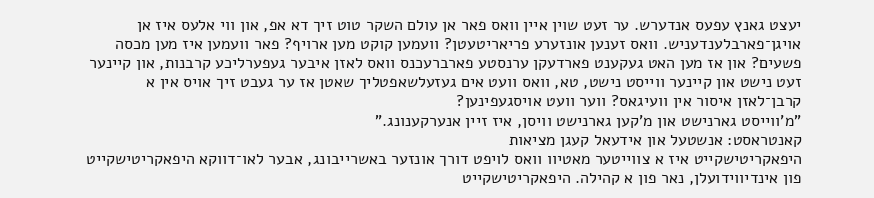יעצט גאנץ עפעס אנדערש. ער זעט שוין איין וואס פאר אן עולם השקר טוט זיך דא אפ, און ווי אלעס איז אן אויגן־פארבלענדעניש. וואס זענען אונזערע פריאריטעטן? וועמען קוקט מען ארויף? פאר וועמען איז מען מכסה פשעים? און אז מען האט געקענט פארדעקן ערנסטע פארברעכנס וואס לאזן איבער געפערליכע קרבנות, און קיינער זעט נישט און קיינער ווייסט נישט, טא, וואס וועט אים געזעלשאפטליך שאטן אז ער געבט זיך אויס אין א קרבן־לאזן איסור אין וועיגאס? ווער וועט אויסגעפינען?
"מ'ווייסט גארנישט און מ'קען גארנישט וויסן, איז זיין אנערקענונג."
קאנטראסט: אנשטעל און אידעאל קעגן מציאות
היפאקריטישקייט איז א צווייטער מאטיוו וואס לויפט דורך אונזער באשרייבונג, אבער לאו־דווקא היפאקריטישקייט פון אינדיווידועלן, נאר פון א קהילה. היפאקריטישקייט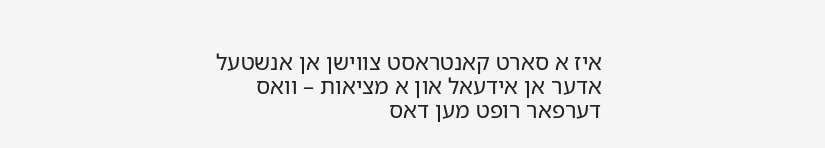איז א סארט קאנטראסט צווישן אן אנשטעל אדער אן אידעאל און א מציאות – וואס דערפאר רופט מען דאס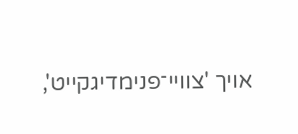אויך 'צוויי־פנימדיגקייט',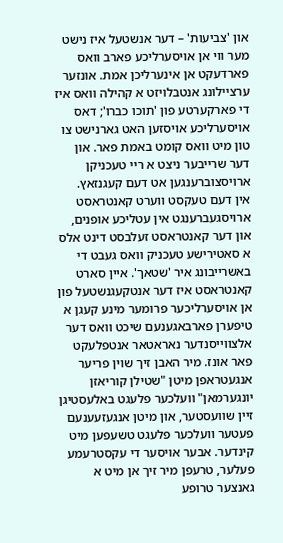און 'צביעות' – דער אנשטעל איז נישט מער ווי אן אויסערליכע פארב וואס פארדעקט אן אינערליכן אמת. אונזער ערציילונג אנטבלויזט א קהילה וואס איז די פארקערטע פון 'תוכו כברו'; דאס אויסערליכע אויסזען האט גארנישט צו טון מיט וואס קומט באמת פאר. און דער שרייבער ניצט א ריי טעכניקן ארויסצוברענגען אט דעם קעגנזאץ.
אין דעם טעקסט ווערט קאנטראסט ארויסגעברענגט אין עטליכע אופנים, און דער קאנטראסט זעלבסט דינט אלס א סאטירישע טעכניק וואס געבט די באשרייבונג איר 'שטאך'. איין סארט קאנטראסט איז דער אנטקעגנשטעל פון אן אויסערליכער פרומער מינע קעגן א טיפערן פארבאגענעם שיכט וואס דער אלצווייסנדער נאראטאר אנטפלעקט פאר אונז. מיר האבן זיך שוין פריער אנגעטראפן מיטן "שטילן קוריאזן יונגערמאן" וועלכער פלעגט באלעסטיגן זיין שוועסטער, און מיטן אנגעזעענעם פעטער וועלכער פלעגט טשעפען מיט קינדער. אבער אויסער די עקסטרעמע פעלער, טרעפן מיר זיך אן מיט א גאנצער טרופע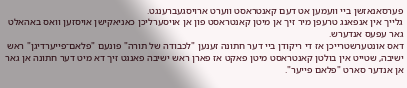פערסאנאזשן ביי וועמען אט דעם קאנטראסט ווערט ארויסגעברענגט.
גלייך אין אנפאנג טרעפן מיר זיך אן מיטן קאנטראסט פון אן אויסערליכן כאניאקישן אויסזען וואס באהאלט גאר עפעס אנדערש.
דאס אונטערשטרייכן אז די ריקודן ביי דער חתונה זענען "לכבודה של תורה" פונעם "פלאם־פייערדיגן" ראש ישיבה, שטייט אין בולטן קאנטראסט מיטן פאקט אז פארן ראש ישיבה פאנגט זיך דא מיט דער חתונה אן גאר אן אנדער סארט "פלאם פייער".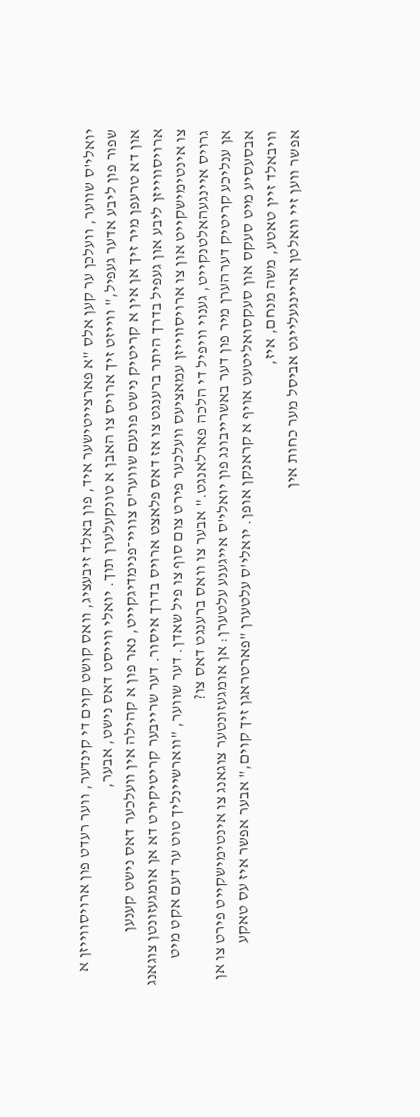יואלי'ס שווער, וועלכן ער קען אלס "א פארצייטישער איד, פון באלד זיבעציג, וואס קושט קוים די קינדער, ווער רעדט פון ארויסווייזן א שפור פון ליבע אדער געפיל," ווייזט זיך ארויס צו האבן א טונקעלערן תוך. יואלי ווייסט דאס נישט, אבער,
און דא טרעפן מיר זיך אן אין א קריטיק נישט פונעם שווער'ס צוויי־פנימדיגקייט, נאר פון א קהילה אין וועלכער דאס נישט קענען ארויסווייזן ליבע און געפיל בדרך היתר ברענגט צו אז דאס פלאצט ארויס בדרך איסור. דער שרייבער קריטיקירט דא אן אומגעזונטן צוגאנג צו אינטימישקייט און צו ארויסווייזן עמאציעס וועלכער פירט צום סוף צו פיל שאדן. דער שווער, "ווארשיינליך טוט ער דעם אקט מיט גרויס איינגעהאלטנקייט, גענוי וויפיל די הלכה פארלאנגט." אבער צו וואס ברענגט דאס צו?
אן ענליכע קריטיק דערהערן מיר פון דער באשרייבונג פון יואלי'ס אייגענע עלטערן: אן אומגעזונטער צוגאנג צו אינטימישקייט פירט צו אן אבסעסיע מיט סעקס און סעקסואליטעט אויף א קראנקן אופן. יואלי'ס עלטערן "פארטראגן זיך קוים," אבער אפשר איז עס טאקע וויבאלד זיין טאטע, משה מנחם, איז,
אפשר ווען זיי וואלטן אריינגעלייגט אביסל מער כחות אין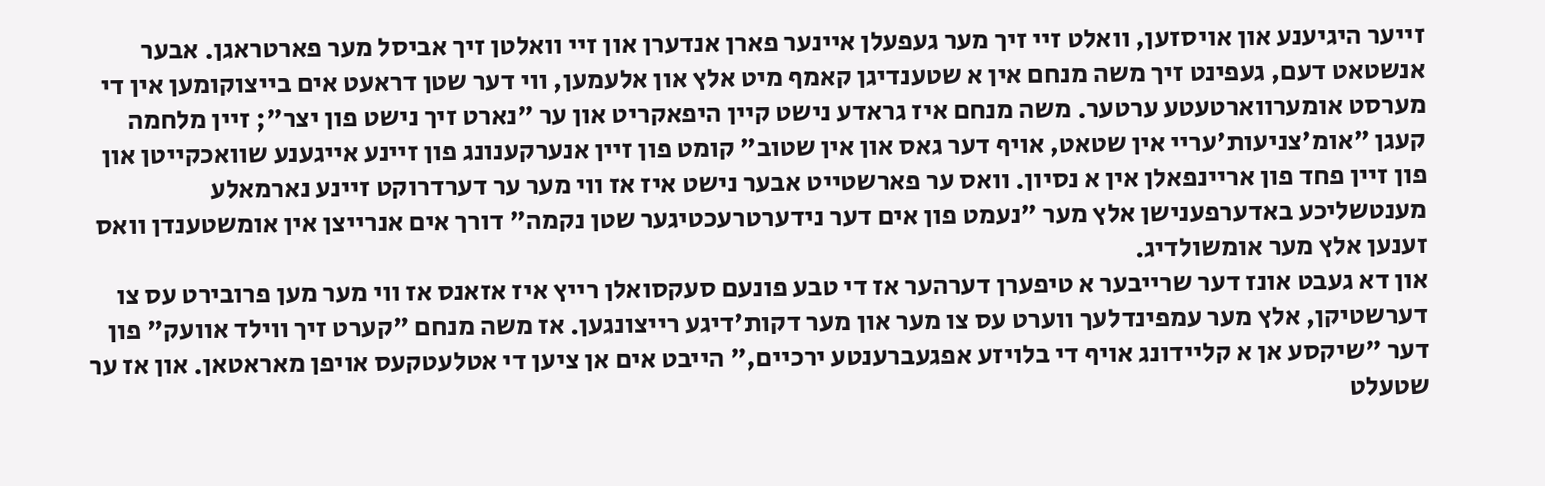זייער היגיענע און אויסזען, וואלט זיי זיך מער געפעלן איינער פארן אנדערן און זיי וואלטן זיך אביסל מער פארטראגן. אבער אנשטאט דעם, געפינט זיך משה מנחם אין א שטענדיגן קאמף מיט אלץ און אלעמען, ווי דער שטן דראעט אים בייצוקומען אין די מערסט אומערווארטעטע ערטער. משה מנחם איז גראדע נישט קיין היפאקריט און ער "נארט זיך נישט פון יצר"; זיין מלחמה קעגן "אומ'צניעות'עריי אין שטאט, אויף דער גאס און אין שטוב" קומט פון זיין אנערקענונג פון זיינע אייגענע שוואכקייטן און פון זיין פחד פון אריינפאלן אין א נסיון. וואס ער פארשטייט אבער נישט איז אז ווי מער ער דערדרוקט זיינע נארמאלע מענטשליכע באדערפענישן אלץ מער "נעמט פון אים דער נידערטרעכטיגער שטן נקמה" דורך אים אנרייצן אין אומשטענדן וואס זענען אלץ מער אומשולדיג.
און דא געבט אונז דער שרייבער א טיפערן דערהער אז די טבע פונעם סעקסואלן רייץ איז אזאנס אז ווי מער מען פרובירט עס צו דערשטיקן, אלץ מער עמפינדלעך ווערט עס צו מער און מער דקות'דיגע רייצונגען. אז משה מנחם "קערט זיך ווילד אוועק" פון דער "שיקסע אן א קליידונג אויף די בלויזע אפגעברענטע ירכיים," הייבט אים אן ציען די אטלעטקעס אויפן מאראטאן. און אז ער שטעלט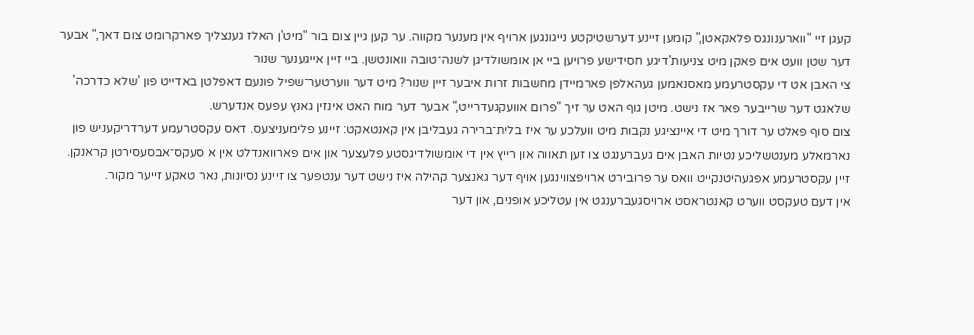קעגן זיי "ווארענונגס פלאקאטן," קומען זיינע דערשטיקטע נייגונגען ארויף אין מענער מקווה. ער קען גיין צום בור "מיט'ן האלז גענצליך פארקרומט צום דאך," אבער דער שטן וועט אים פאקן מיט צניעות'דיגע חסידישע פרויען ביי אן אומשולדיגן לשנה־טובה וואונטשן. ביי זיין אייגענער שנור
צי האבן אט די עקסטרעמע מאסנאמען געהאלפן פארמיידן מחשבות זרות איבער זיין שנור? מיט דער ווערטער־שפיל פונעם דאפלטן באדייט פון 'שלא כדרכה' שלאגט דער שרייבער פאר אז נישט. מיטן גוף האט ער זיך "פרום אוועקגעדרייט," אבער דער מוח האט אינזין גאנץ עפעס אנדערש.
צום סוף פאלט ער דורך מיט די איינציגע נקבות מיט וועלכע ער איז בלית־ברירה געבליבן אין קאנטאקט: זיינע פלימעניצעס. דאס עקסטרעמע דערדריקעניש פון נארמאלע מענטשליכע נטיות האבן אים געברענגט צו זען תאווה און רייץ אין די אומשולדיגסטע פלעצער און אים פארוואנדלט אין א סעקס־אבסעסירטן קראנקן. זיין עקסטרעמע אפגעהיטנקייט וואס ער פרובירט ארויפצווינגען אויף דער גאנצער קהילה איז נישט דער ענטפער צו זיינע נסיונות, נאר טאקע זייער מקור.
אין דעם טעקסט ווערט קאנטראסט ארויסגעברענגט אין עטליכע אופנים, און דער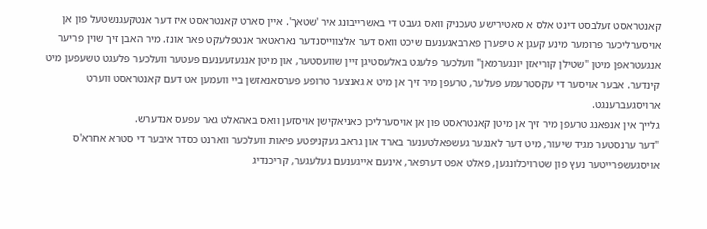קאנטראסט זעלבסט דינט אלס א סאטירישע טעכניק וואס געבט די באשרייבונג איר 'שטאך'. איין סארט קאנטראסט איז דער אנטקעגנשטעל פון אן אויסערליכער פרומער מינע קעגן א טיפערן פארבאגענעם שיכט וואס דער אלצווייסנדער נאראטאר אנטפלעקט פאר אונז. מיר האבן זיך שוין פריער אנגעטראפן מיטן "שטילן קוריאזן יונגערמאן" וועלכער פלעגט באלעסטיגן זיין שוועסטער, און מיטן אנגעזעענעם פעטער וועלכער פלעגט טשעפען מיט קינדער. אבער אויסער די עקסטרעמע פעלער, טרעפן מיר זיך אן מיט א גאנצער טרופע פערסאנאזשן ביי וועמען אט דעם קאנטראסט ווערט ארויסגעברענגט.
גלייך אין אנפאנג טרעפן מיר זיך אן מיטן קאנטראסט פון אן אויסערליכן כאניאקישן אויסזען וואס באהאלט גאר עפעס אנדערש.
"דער ערנסטער מגיד שיעור, מיט דער לאנגער געשפאלטענער בארד און גראב געקניפטע פיאות וועלכער ווארנט כסדר איבער די סטרא אחרא'ס אויסגעשפרייטער נעץ פון שטרויכלונגען, פאלט אפט דערפאר, אינעם אייגענעם געלעגער, קריכנדיג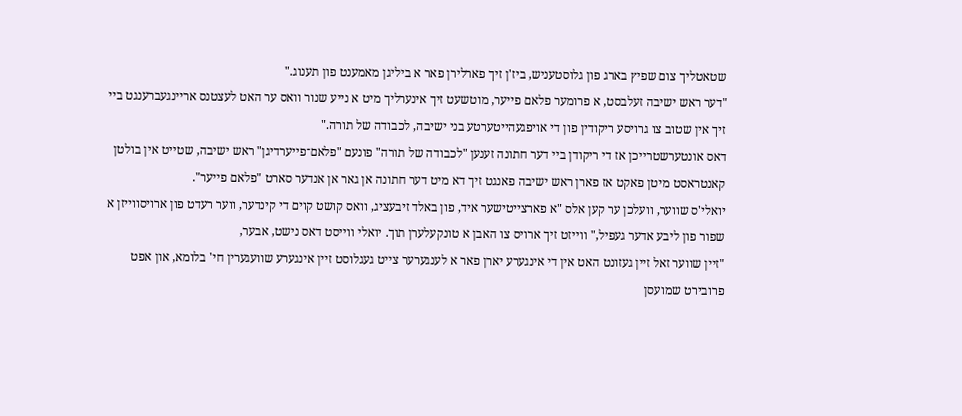שטאטליך צום שפיץ בארג פון גלוסטעניש, ביז'ן זיך פארלירן פאר א ביליגן מאמענט פון תענוג."
"דער ראש ישיבה זעלבסט, א פרומער פלאם פייער, מוטשעט זיך אינערליך מיט א נייע שנור וואס ער האט לעצטנס אריינגעברענגט ביי זיך אין שטוב צו גרויסע ריקודין פון די אויפגעהייטערטע בני ישיבה, לכבודה של תורה."
דאס אונטערשטרייכן אז די ריקודן ביי דער חתונה זענען "לכבודה של תורה" פונעם "פלאם־פייערדיגן" ראש ישיבה, שטייט אין בולטן קאנטראסט מיטן פאקט אז פארן ראש ישיבה פאנגט זיך דא מיט דער חתונה אן גאר אן אנדער סארט "פלאם פייער".
יואלי'ס שווער, וועלכן ער קען אלס "א פארצייטישער איד, פון באלד זיבעציג, וואס קושט קוים די קינדער, ווער רעדט פון ארויסווייזן א שפור פון ליבע אדער געפיל," ווייזט זיך ארויס צו האבן א טונקעלערן תוך. יואלי ווייסט דאס נישט, אבער,
"זיין שווער זאל זיין געזונט האט אין די אינגערע יארן פאר א לענגערער צייט געגלוסט זיין אינגערע שוועגערין חי' בלומא, און אפט פרובירט שמועסן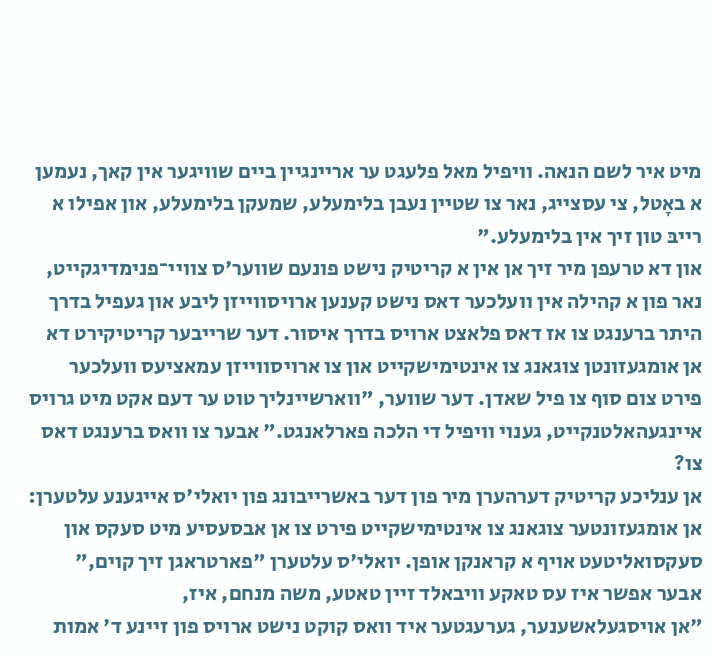מיט איר לשם הנאה. וויפיל מאל פלעגט ער אריינגיין ביים שוויגער אין קאך, נעמען א באָטל, צי עסצייג, נאר צו שטיין נעבן בלימעלע, שמעקן בלימעלע, און אפילו א רייבּ טון זיך אין בלימעלע."
און דא טרעפן מיר זיך אן אין א קריטיק נישט פונעם שווער'ס צוויי־פנימדיגקייט, נאר פון א קהילה אין וועלכער דאס נישט קענען ארויסווייזן ליבע און געפיל בדרך היתר ברענגט צו אז דאס פלאצט ארויס בדרך איסור. דער שרייבער קריטיקירט דא אן אומגעזונטן צוגאנג צו אינטימישקייט און צו ארויסווייזן עמאציעס וועלכער פירט צום סוף צו פיל שאדן. דער שווער, "ווארשיינליך טוט ער דעם אקט מיט גרויס איינגעהאלטנקייט, גענוי וויפיל די הלכה פארלאנגט." אבער צו וואס ברענגט דאס צו?
אן ענליכע קריטיק דערהערן מיר פון דער באשרייבונג פון יואלי'ס אייגענע עלטערן: אן אומגעזונטער צוגאנג צו אינטימישקייט פירט צו אן אבסעסיע מיט סעקס און סעקסואליטעט אויף א קראנקן אופן. יואלי'ס עלטערן "פארטראגן זיך קוים," אבער אפשר איז עס טאקע וויבאלד זיין טאטע, משה מנחם, איז,
"אן אויסגעלאשענער, גערעגטער איד וואס קוקט נישט ארויס פון זיינע ד' אמות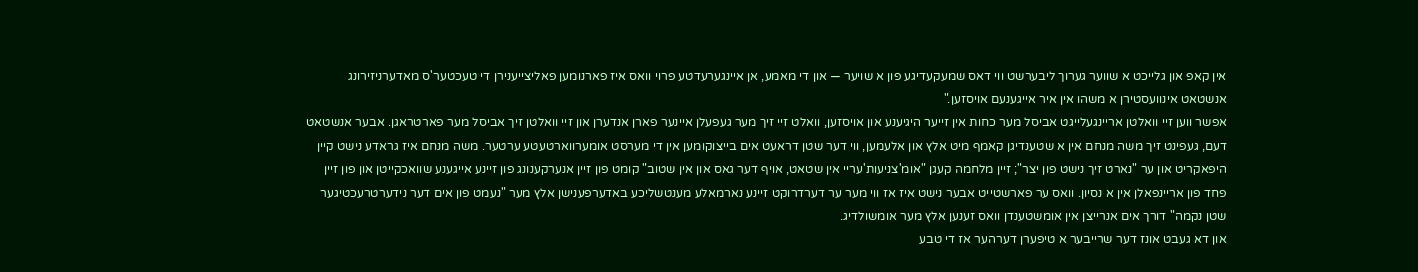אין קאפ און גלייכט א שווער גערוך ליבערשט ווי דאס שמעקעדיגע פון א שויער — און די מאמע, אן איינגערעדטע פרוי וואס איז פארנומען פאליצייענירן די טעכטער'ס מאדערניזירונג אנשטאט אינוועסטירן א משהו אין איר אייגענעם אויסזען."
אפשר ווען זיי וואלטן אריינגעלייגט אביסל מער כחות אין זייער היגיענע און אויסזען, וואלט זיי זיך מער געפעלן איינער פארן אנדערן און זיי וואלטן זיך אביסל מער פארטראגן. אבער אנשטאט דעם, געפינט זיך משה מנחם אין א שטענדיגן קאמף מיט אלץ און אלעמען, ווי דער שטן דראעט אים בייצוקומען אין די מערסט אומערווארטעטע ערטער. משה מנחם איז גראדע נישט קיין היפאקריט און ער "נארט זיך נישט פון יצר"; זיין מלחמה קעגן "אומ'צניעות'עריי אין שטאט, אויף דער גאס און אין שטוב" קומט פון זיין אנערקענונג פון זיינע אייגענע שוואכקייטן און פון זיין פחד פון אריינפאלן אין א נסיון. וואס ער פארשטייט אבער נישט איז אז ווי מער ער דערדרוקט זיינע נארמאלע מענטשליכע באדערפענישן אלץ מער "נעמט פון אים דער נידערטרעכטיגער שטן נקמה" דורך אים אנרייצן אין אומשטענדן וואס זענען אלץ מער אומשולדיג.
און דא געבט אונז דער שרייבער א טיפערן דערהער אז די טבע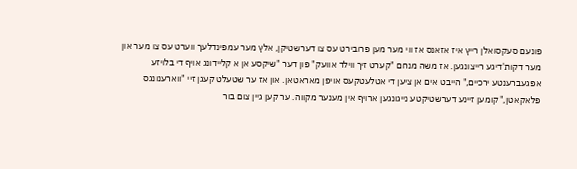פונעם סעקסואלן רייץ איז אזאנס אז ווי מער מען פרובירט עס צו דערשטיקן, אלץ מער עמפינדלעך ווערט עס צו מער און מער דקות'דיגע רייצונגען. אז משה מנחם "קערט זיך ווילד אוועק" פון דער "שיקסע אן א קליידונג אויף די בלויזע אפגעברענטע ירכיים," הייבט אים אן ציען די אטלעטקעס אויפן מאראטאן. און אז ער שטעלט קעגן זיי "ווארענונגס פלאקאטן," קומען זיינע דערשטיקטע נייגונגען ארויף אין מענער מקווה. ער קען גיין צום בור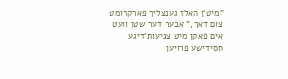"מיט'ן האלז גענצליך פארקרומט צום דאך," אבער דער שטן וועט אים פאקן מיט צניעות'דיגע חסידישע פרויען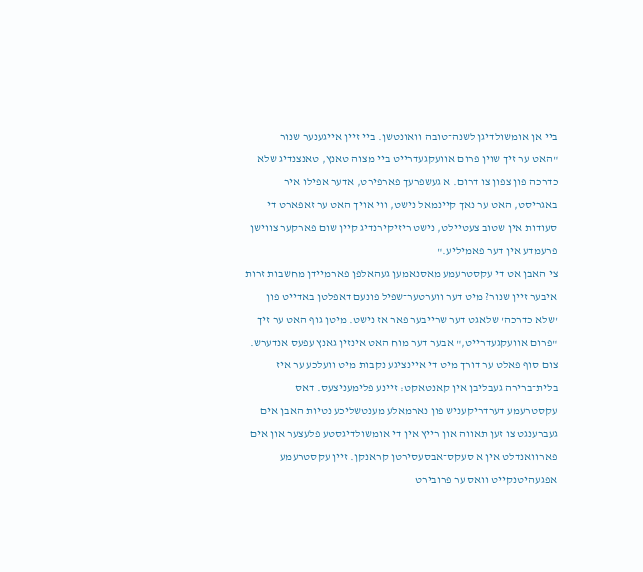ביי אן אומשולדיגן לשנה־טובה וואונטשן. ביי זיין אייגענער שנור
"האט ער זיך שוין פרום אוועקגעדרייט ביי מצוה טאנץ, טאנצנדיג שלא כדרכה פון צפון צו דרום. א געשפרעך פארפירט, אדער אפילו איר באגריסט, האט ער נאך קיינמאל נישט, ווי אויך האט ער זאפארט די סעודות אין שטוב צעטיילט, נישט ריזיקירנדיג קיין שום פארקער צווישן פרעמדע אין דער פאמיליע."
צי האבן אט די עקסטרעמע מאסנאמען געהאלפן פארמיידן מחשבות זרות איבער זיין שנור? מיט דער ווערטער־שפיל פונעם דאפלטן באדייט פון 'שלא כדרכה' שלאגט דער שרייבער פאר אז נישט. מיטן גוף האט ער זיך "פרום אוועקגעדרייט," אבער דער מוח האט אינזין גאנץ עפעס אנדערש.
צום סוף פאלט ער דורך מיט די איינציגע נקבות מיט וועלכע ער איז בלית־ברירה געבליבן אין קאנטאקט: זיינע פלימעניצעס. דאס עקסטרעמע דערדריקעניש פון נארמאלע מענטשליכע נטיות האבן אים געברענגט צו זען תאווה און רייץ אין די אומשולדיגסטע פלעצער און אים פארוואנדלט אין א סעקס־אבסעסירטן קראנקן. זיין עקסטרעמע אפגעהיטנקייט וואס ער פרובירט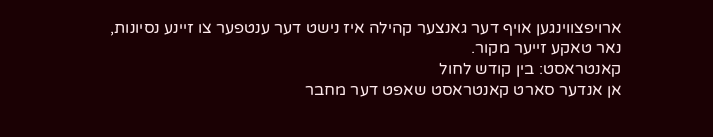ארויפצווינגען אויף דער גאנצער קהילה איז נישט דער ענטפער צו זיינע נסיונות, נאר טאקע זייער מקור.
קאנטראסט: בין קודש לחול
אן אנדער סארט קאנטראסט שאפט דער מחבר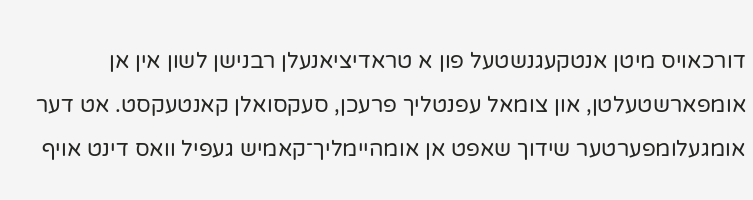דורכאויס מיטן אנטקעגנשטעל פון א טראדיציאנעלן רבנישן לשון אין אן אומפארשטעלטן, און צומאל עפנטליך פרעכן, סעקסואלן קאנטעקסט. אט דער אומגעלומפערטער שידוך שאפט אן אומהיימליך־קאמיש געפיל וואס דינט אויף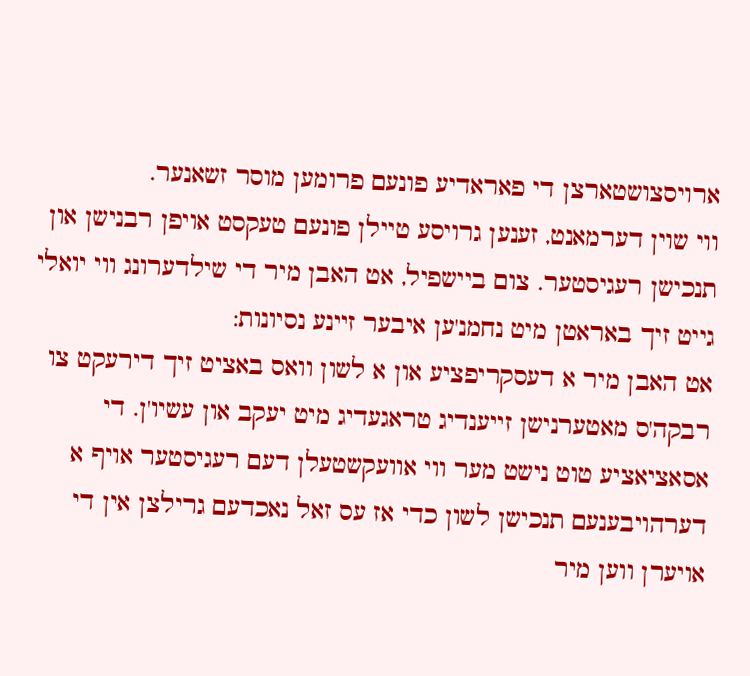ארויסצושטארצן די פאראדיע פונעם פרומען מוסר זשאנער.
ווי שוין דערמאנט, זענען גרויסע טיילן פונעם טעקסט אויפן רבנישן און תנכישן רעגיסטער. צום ביישפיל, אט האבן מיר די שילדערונג ווי יואלי גייט זיך באראטן מיט נחמנ'ען איבער זיינע נסיונות:
אט האבן מיר א דעסקריפציע און א לשון וואס באציט זיך דירעקט צו רבקה'ס מאטערנישן זייענדיג טראגעדיג מיט יעקב און עשיו'ן. די אסאציאציע טוט נישט מער ווי אוועקשטעלן דעם רעגיסטער אויף א דערהויבענעם תנכישן לשון כדי אז עס זאל נאכדעם גרילצן אין די אויערן ווען מיר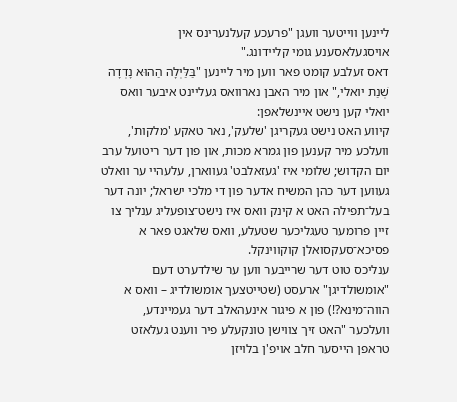ליינען ווייטער וועגן "פרעכע קעלנערינס אין אויסגעלאסענע גומי קליידונג."
דאס זעלבע קומט פאר ווען מיר ליינען "בַּלַּיְלָה הַהוּא נָדְדָה שְׁנַת יואלי," און מיר האבן נארוואס געליינט איבער וואס יואלי קען נישט איינשלאפן:
קיווע האט נישט געקריגן 'שלעק', נאר טאקע 'מלקות', וועלכע מיר קענען פון גמרא מכות, און פון דער ריטועל ערב יום הקדוש; שלומי איז 'געזאלבט' געווארן, עלעהיי ער וואלט געווען דער כהן המשיח אדער פון די מלכי ישראל; יונה דער בעל־תפילה האט א קינק וואס איז נישט־צופעליג ענליך צו זיין פרומער טעגליכער שטעלע, וואס שלאגט פאר א פסיכא־סעקסואלן קוקווינקל.
ענליכס טוט דער שרייבער ווען ער שילדערט דעם "אומשולדיגן" ארעסט (שטייטצעך אומשולדיג – וואס א הווה־מינא?!) פון א פיגור אינעהאלב דער געמיינדע, וועלכער "האט זיך צווישן טונקעלע פיר ווענט געלאזט טראפן הייסער חלב אויפ'ן בלויזן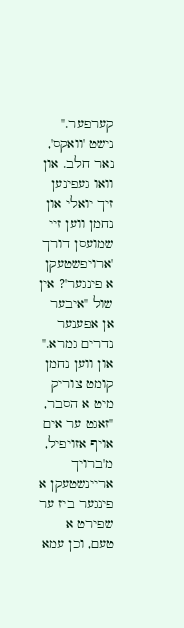קערפער." נישט 'וואקס', נאר חלב. און וואו געפינען זיך יואלי און נחמן ווען זיי שמועסן דורך 'ארויפשטעקן א פינגער'? אין שול "איבער אן אפענער נדרים גמרא." און ווען נחמן קומט צוריק מיט א הסבר, "זאגט ער אים אויף אזויפיל, מ'ברויך אריינשטעקן א פינגער ביז ער שפירט א טעם, וכן עמא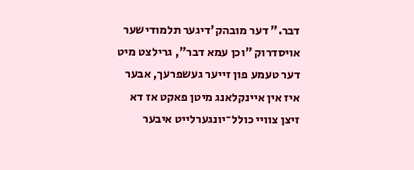דבר." דער מובהק'דיגער תלמודישער אויסדרוק "וכן עמא דבר", גרילצט מיט דער טעמע פון זייער געשפרעך, אבער איז אין איינקלאנג מיטן פאקט אז דא זיצן צוויי כולל־יונגערלייט איבער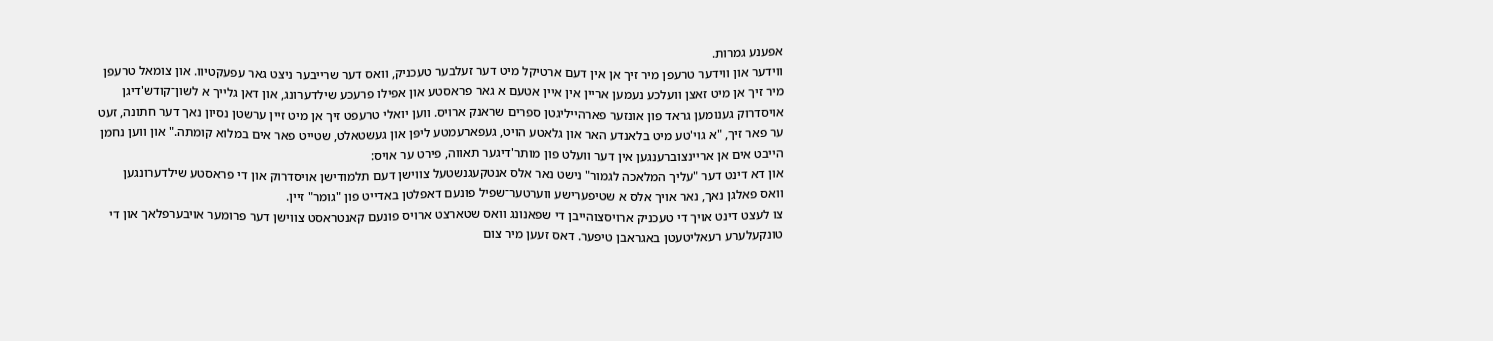אפענע גמרות.
ווידער און ווידער טרעפן מיר זיך אן אין דעם ארטיקל מיט דער זעלבער טעכניק, וואס דער שרייבער ניצט גאר עפעקטיוו. און צומאל טרעפן מיר זיך אן מיט זאצן וועלכע נעמען אריין אין איין אטעם א גאר פראסטע און אפילו פרעכע שילדערונג, און דאן גלייך א לשון־קודש'דיגן אויסדרוק גענומען גראד פון אונזער פארהייליגטן ספרים שראנק ארויס. ווען יואלי טרעפט זיך אן מיט זיין ערשטן נסיון נאך דער חתונה, זעט ער פאר זיך, "א גוי'טע מיט בלאנדע האר און גלאטע הויט, געפארעמטע ליפּן און געשטאלט, שטייט פאר אים במלוא קומתה." און ווען נחמן הייבט אים אן אריינצוברענגען אין דער וועלט פון מותר'דיגער תאווה, פירט ער אויס:
און דא דינט דער "עליך המלאכה לגמור" נישט נאר אלס אנטקעגנשטעל צווישן דעם תלמודישן אויסדרוק און די פראסטע שילדערונגען וואס פאלגן נאך, נאר אויך אלס א שטיפערישע ווערטער־שפיל פונעם דאפלטן באדייט פון "גומר" זיין.
צו לעצט דינט אויך די טעכניק ארויסצוהייבן די שפאנונג וואס שטארצט ארויס פונעם קאנטראסט צווישן דער פרומער אויבערפלאך און די טונקעלערע רעאליטעטן באגראבן טיפער. דאס זעען מיר צום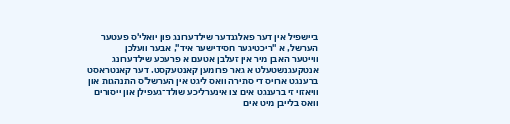ביישפיל אין דער פאלגנדער שילדערונג פון יואלי'ס פעטער הערשל, א "ריכטיגער חסידישער איד", אבער וועלכן
ווייטער האבן מיר אין זעלבן אטעם א פרעכע שילדערונג אנטקעגנשטעלט א גאר פרומען קאנטעקסט. דער קאנטראסט ברענגט ארויס די סתירה וואס ליגט אין הערשל'ס התנהגות און וויאזוי זי ברענגט אים צו אינערליכע שולד־געפילן און ייסורים וואס בלייבן מיט אים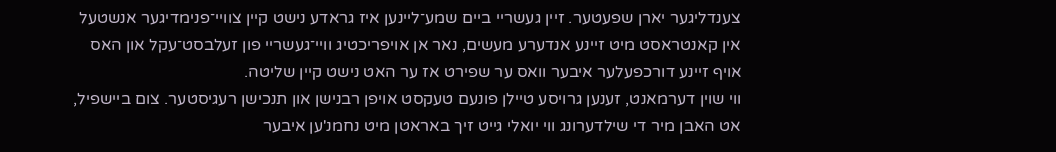צענדליגער יארן שפעטער. זיין געשריי ביים שמע־ליינען איז גראדע נישט קיין צוויי־פנימדיגער אנשטעל אין קאנטראסט מיט זיינע אנדערע מעשים, נאר אן אויפריכטיג וויי־געשריי פון זעלבסט־עקל און האס אויף זיינע דורכפעלער איבער וואס ער שפירט אז ער האט נישט קיין שליטה.
ווי שוין דערמאנט, זענען גרויסע טיילן פונעם טעקסט אויפן רבנישן און תנכישן רעגיסטער. צום ביישפיל, אט האבן מיר די שילדערונג ווי יואלי גייט זיך באראטן מיט נחמנ'ען איבער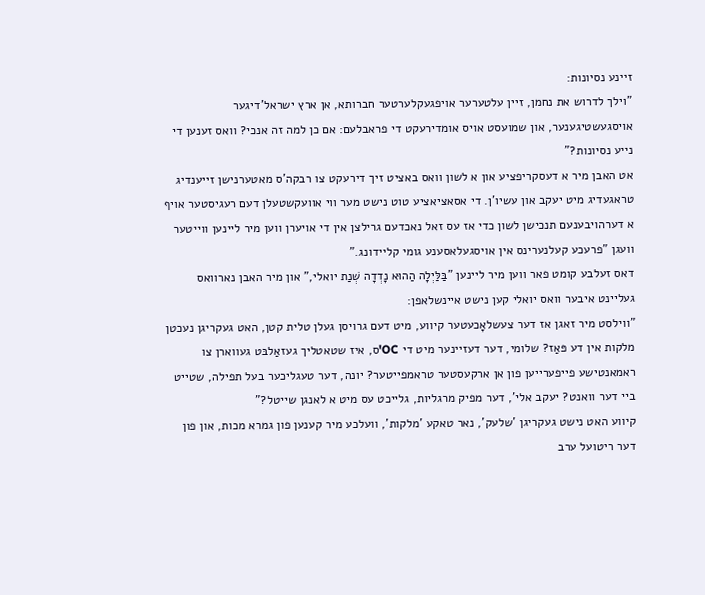זיינע נסיונות:
"וילך לדרוש את נחמן, זיין עלטערער אויפגעקלערטער חברותא, אן ארץ ישראל'דיגער אויסגעשטיגענער, און שמועסט אויס אומדירעקט די פראבלעם: אם כן למה זה אנכי? וואס זענען די נייע נסיונות?"
אט האבן מיר א דעסקריפציע און א לשון וואס באציט זיך דירעקט צו רבקה'ס מאטערנישן זייענדיג טראגעדיג מיט יעקב און עשיו'ן. די אסאציאציע טוט נישט מער ווי אוועקשטעלן דעם רעגיסטער אויף א דערהויבענעם תנכישן לשון כדי אז עס זאל נאכדעם גרילצן אין די אויערן ווען מיר ליינען ווייטער וועגן "פרעכע קעלנערינס אין אויסגעלאסענע גומי קליידונג."
דאס זעלבע קומט פאר ווען מיר ליינען "בַּלַּיְלָה הַהוּא נָדְדָה שְׁנַת יואלי," און מיר האבן נארוואס געליינט איבער וואס יואלי קען נישט איינשלאפן:
"ווילסט מיר זאגן אז דער צעשלאָכעטער קיווע, מיט דעם גרויסן געלן טלית קטן, האט געקריגן נעכטן מלקות אין דע פּאַז? שלומי, דער דעזיינער מיט די OC'ס, איז שטאטליך געזאַלבּט געווארן צו ראמאנטישע פייפערייען פון אן ארקעסטער טראמפייטער? יונה, דער טעגליכער בעל תפילה, שטייט ביי דער וואנט? יעקב אלי', דער מפיק מרגליות, גלייכט עס מיט א לאנגן שייטל?"
קיווע האט נישט געקריגן 'שלעק', נאר טאקע 'מלקות', וועלכע מיר קענען פון גמרא מכות, און פון דער ריטועל ערב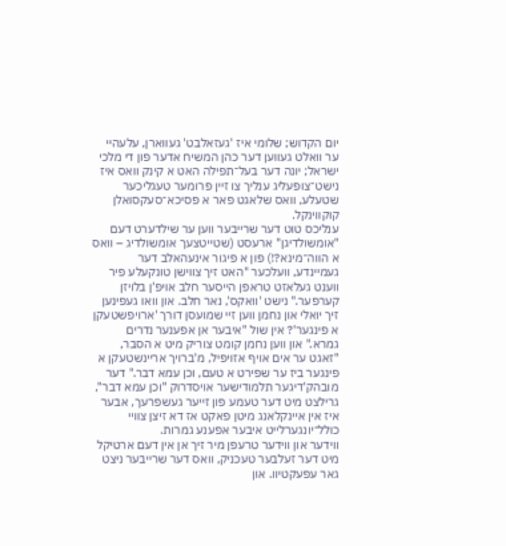יום הקדוש; שלומי איז 'געזאלבט' געווארן, עלעהיי ער וואלט געווען דער כהן המשיח אדער פון די מלכי ישראל; יונה דער בעל־תפילה האט א קינק וואס איז נישט־צופעליג ענליך צו זיין פרומער טעגליכער שטעלע, וואס שלאגט פאר א פסיכא־סעקסואלן קוקווינקל.
ענליכס טוט דער שרייבער ווען ער שילדערט דעם "אומשולדיגן" ארעסט (שטייטצעך אומשולדיג – וואס א הווה־מינא?!) פון א פיגור אינעהאלב דער געמיינדע, וועלכער "האט זיך צווישן טונקעלע פיר ווענט געלאזט טראפן הייסער חלב אויפ'ן בלויזן קערפער." נישט 'וואקס', נאר חלב. און וואו געפינען זיך יואלי און נחמן ווען זיי שמועסן דורך 'ארויפשטעקן א פינגער'? אין שול "איבער אן אפענער נדרים גמרא." און ווען נחמן קומט צוריק מיט א הסבר, "זאגט ער אים אויף אזויפיל, מ'ברויך אריינשטעקן א פינגער ביז ער שפירט א טעם, וכן עמא דבר." דער מובהק'דיגער תלמודישער אויסדרוק "וכן עמא דבר", גרילצט מיט דער טעמע פון זייער געשפרעך, אבער איז אין איינקלאנג מיטן פאקט אז דא זיצן צוויי כולל־יונגערלייט איבער אפענע גמרות.
ווידער און ווידער טרעפן מיר זיך אן אין דעם ארטיקל מיט דער זעלבער טעכניק, וואס דער שרייבער ניצט גאר עפעקטיוו. און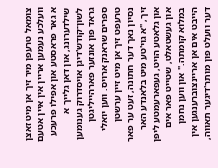צומאל טרעפן מיר זיך אן מיט זאצן וועלכע נעמען אריין אין איין אטעם א גאר פראסטע און אפילו פרעכע שילדערונג, און דאן גלייך א לשון־קודש'דיגן אויסדרוק גענומען גראד פון אונזער פארהייליגטן ספרים שראנק ארויס. ווען יואלי טרעפט זיך אן מיט זיין ערשטן נסיון נאך דער חתונה, זעט ער פאר זיך, "א גוי'טע מיט בלאנדע האר און גלאטע הויט, געפארעמטע ליפּן און געשטאלט, שטייט פאר אים במלוא קומתה." און ווען נחמן הייבט אים אן אריינצוברענגען אין דער וועלט פון מותר'דיגער תאווה,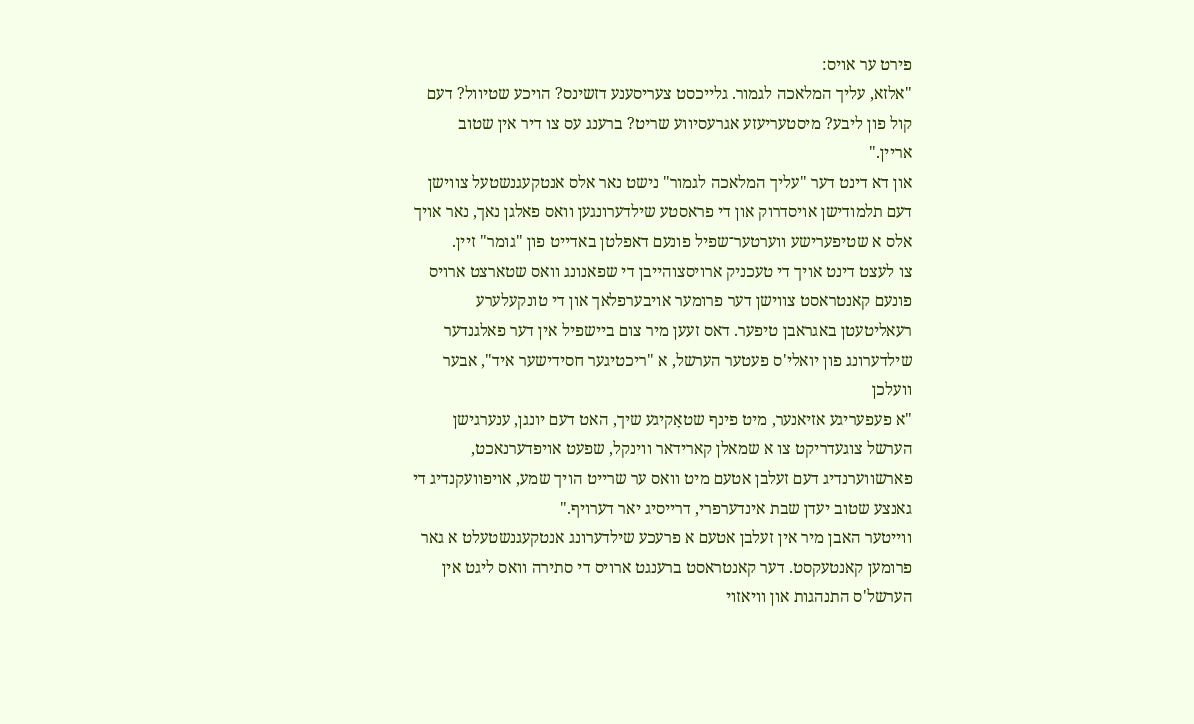פירט ער אויס:
"אלזא, עליך המלאכה לגמור. גלייכסט צעריסענע דזשינס? הויכע שטיוול? דעם קול פון ליבע? מיסטעריעזע אגרעסיווע שריט? ברענג עס צו דיר אין שטוב אריין."
און דא דינט דער "עליך המלאכה לגמור" נישט נאר אלס אנטקעגנשטעל צווישן דעם תלמודישן אויסדרוק און די פראסטע שילדערונגען וואס פאלגן נאך, נאר אויך אלס א שטיפערישע ווערטער־שפיל פונעם דאפלטן באדייט פון "גומר" זיין.
צו לעצט דינט אויך די טעכניק ארויסצוהייבן די שפאנונג וואס שטארצט ארויס פונעם קאנטראסט צווישן דער פרומער אויבערפלאך און די טונקעלערע רעאליטעטן באגראבן טיפער. דאס זעען מיר צום ביישפיל אין דער פאלגנדער שילדערונג פון יואלי'ס פעטער הערשל, א "ריכטיגער חסידישער איד", אבער וועלכן
"א פעפעריגע אזיאנער, מיט פינף שטאָקיגע שיך, האט דעם יונגן, ענערגישן הערשל צוגעדריקט צו א שמאלן קארידאר ווינקל, שפעט אויפדערנאכט, פארשווערנדיג דעם זעלבן אטעם מיט וואס ער שרייט הויך שמע, אויפוועקנדיג די גאנצע שטוב יעדן שבת אינדערפרי, דרייסיג יאר דערויף."
ווייטער האבן מיר אין זעלבן אטעם א פרעכע שילדערונג אנטקעגנשטעלט א גאר פרומען קאנטעקסט. דער קאנטראסט ברענגט ארויס די סתירה וואס ליגט אין הערשל'ס התנהגות און וויאזוי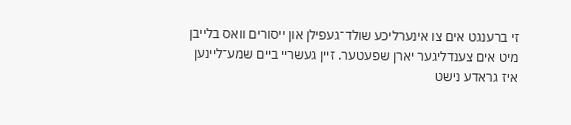זי ברענגט אים צו אינערליכע שולד־געפילן און ייסורים וואס בלייבן מיט אים צענדליגער יארן שפעטער. זיין געשריי ביים שמע־ליינען איז גראדע נישט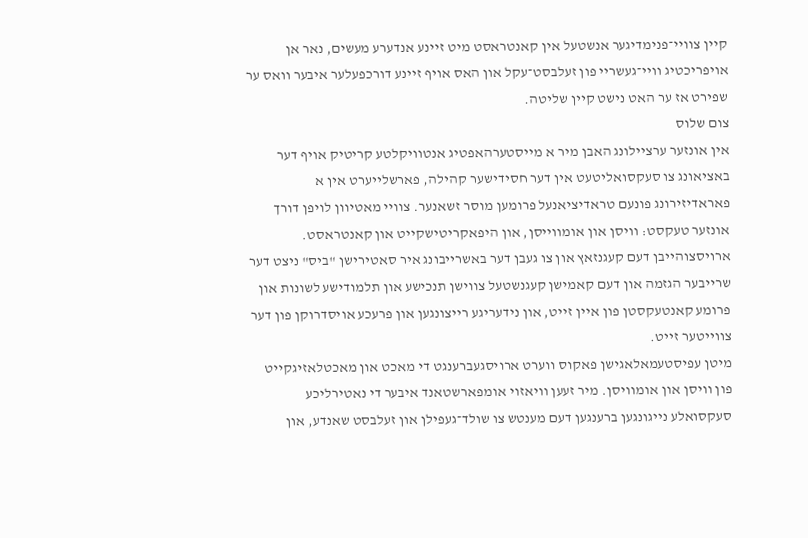קיין צוויי־פנימדיגער אנשטעל אין קאנטראסט מיט זיינע אנדערע מעשים, נאר אן אויפריכטיג וויי־געשריי פון זעלבסט־עקל און האס אויף זיינע דורכפעלער איבער וואס ער שפירט אז ער האט נישט קיין שליטה.
צום שלוס
אין אונזער ערציילונג האבן מיר א מייסטערהאפטיג אנטוויקלטע קריטיק אויף דער באציאונג צו סעקסואליטעט אין דער חסידישער קהילה, פארשלייערט אין א פאראדיזירונג פונעם טראדיציאנעל פרומען מוסר זשאנער. צוויי מאטיוון לויפן דורך אונזער טעקסט: וויסן און אומווייסן, און היפאקריטישקייט און קאנטראסט. ארויסצוהייבן דעם קעגנזאץ און צו געבן דער באשרייבונג איר סאטירישן "ביס" ניצט דער שרייבער הגזמה און דעם קאמישן קעגנשטעל צווישן תנכישע און תלמודישע לשונות און פרומע קאנטעקסטן פון איין זייט, און נידעריגע רייצונגען און פרעכע אויסדרוקן פון דער צווייטער זייט.
מיטן עפיסטעמאלאגישן פאקוס ווערט ארויסגעברענגט די מאכט און מאכטלאזיגקייט פון וויסן און אומוויסן. מיר זעען וויאזוי אומפארשטאנד איבער די נאטירליכע סעקסואלע נייגונגען ברענגען דעם מענטש צו שולד־געפילן און זעלבסט שאנדע, און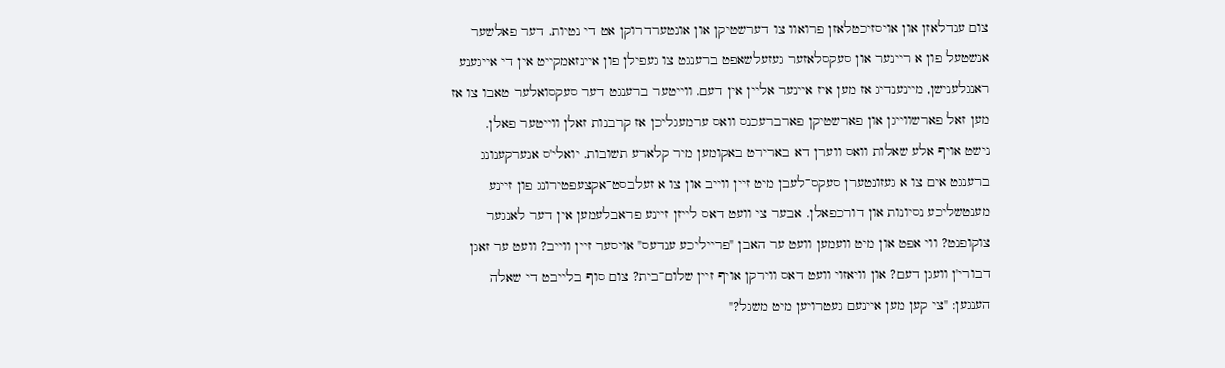צום ענדלאזן און אויסזיכטלאזן פרואוו צו דערשטיקן און אונטערדרוקן אט די נטיות. דער פאלשער אנשטעל פון א ריינער און סעקסלאזער געזעלשאפט ברענגט צו געפילן פון איינזאמקייט אין די אייגענע ראנגלענישן, מיינענדיג אז מען איז איינער אליין אין דעם. ווייטער ברענגט דער סעקסואלער טאבו צו אז מען זאל פארשווייגן און פארשטיקן פארברעכנס וואס ערמעגליכן אז קרבנות זאלן ווייטער פאלן.
נישט אויף אלע שאלות וואס ווערן דא בארירט באקומען מיר קלארע תשובות. יואלי'ס אנערקענונג ברענגט אים צו א געזונטערן סעקס־לעבן מיט זיין ווייב און צו א זעלבסט־אקצעפטירונג פון זיינע מענטשליכע נסיונות און דורכפאלן. אבער צי וועט דאס לייזן זיינע פראבלעמען אין דער לאנגער צוקופנט? ווי אפט און מיט וועמען וועט ער האבן "פרייליכע ענדעס" אויסער זיין ווייב? וועט ער זאגן דבורי'ן וועגן דעם? און וויאזוי וועט דאס ווירקן אויף זיין שלום־בית? צום סוף בלייבט די שאלה הענגען: "צי קען מען איינעם געטרויען מיט משגל?"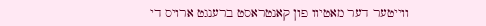ווייטער דער מאטיוו פון קאנטראסט ברענגט ארויס די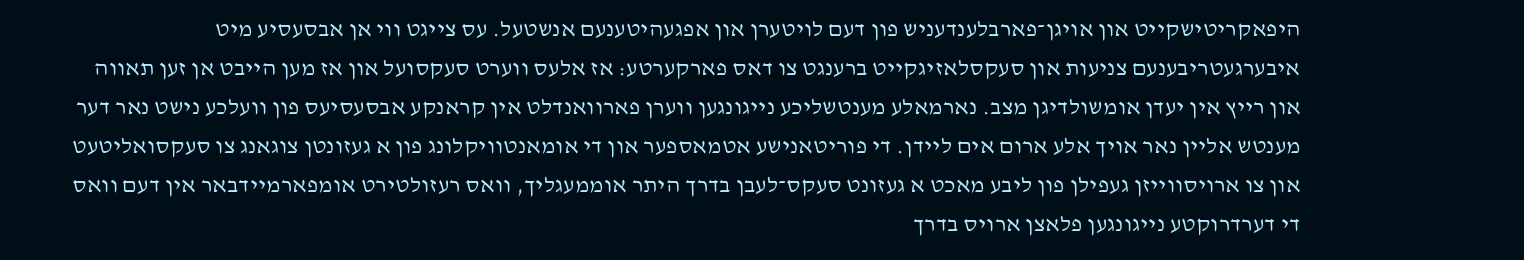היפאקריטישקייט און אויגן־פארבלענדעניש פון דעם לויטערן און אפגעהיטענעם אנשטעל. עס צייגט ווי אן אבסעסיע מיט איבערגעטריבענעם צניעות און סעקסלאזיגקייט ברענגט צו דאס פארקערטע: אז אלעס ווערט סעקסועל און אז מען הייבט אן זען תאווה און רייץ אין יעדן אומשולדיגן מצב. נארמאלע מענטשליכע נייגונגען ווערן פארוואנדלט אין קראנקע אבסעסיעס פון וועלכע נישט נאר דער מענטש אליין נאר אויך אלע ארום אים ליידן. די פוריטאנישע אטמאספער און די אומאנטוויקלונג פון א געזונטן צוגאנג צו סעקסואליטעט און צו ארויסווייזן געפילן פון ליבע מאכט א געזונט סעקס־לעבן בדרך היתר אוממעגליך, וואס רעזולטירט אומפארמיידבאר אין דעם וואס די דערדרוקטע נייגונגען פלאצן ארויס בדרך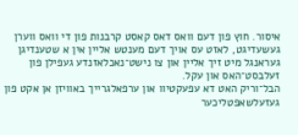איסור. חוץ פון דעם וואס דאס קאסט קרבנות פון די וואס ווערן געשעדיגט, לאזט עס אויך דעם מענטש אליין אין א שטענדיגן געראנגל מיט זיך אליין און צו נישט־נאכלאזנדע געפילן פון זעלבסט־האס און עקל.
הבל־וריק האט דא עפעקטיוו און ערפאלגרייך באוויזן אן אקט פון געזעלשאפטליכער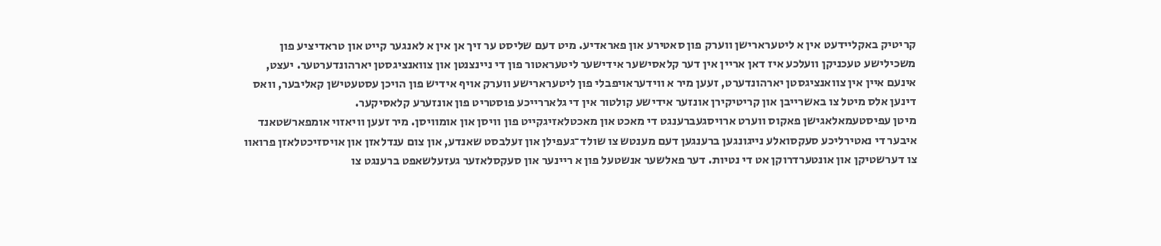קריטיק באקליידעט אין א ליטערארישן ווערק פון סאטירע און פאראדיע. מיט דעם שליסט ער זיך אן אין א לאנגער קייט און טראדיציע פון משכילישע טעכניקן וועלכע איז דאן אריין אין דער קלאסישער אידישער ליטעראטור פון די ניינצנטן און צוואנציגסטן יארהונדערטער. יעצט, אינעם איין אין צוואנציגסטן יארהונדערט, זעען מיר א ווידעראויפבלי פון ליטערארישע ווערק אויף אידיש פון הויכן עסטעטישן קאליבער, וואס דינען אלס מיטל צו באשרייבן און קריטיקירן אונזער אידישע קולטור אין די גלאררייכע פוסטריט פון אונזערע קלאסיקער.
מיטן עפיסטעמאלאגישן פאקוס ווערט ארויסגעברענגט די מאכט און מאכטלאזיגקייט פון וויסן און אומוויסן. מיר זעען וויאזוי אומפארשטאנד איבער די נאטירליכע סעקסואלע נייגונגען ברענגען דעם מענטש צו שולד־געפילן און זעלבסט שאנדע, און צום ענדלאזן און אויסזיכטלאזן פרואוו צו דערשטיקן און אונטערדרוקן אט די נטיות. דער פאלשער אנשטעל פון א ריינער און סעקסלאזער געזעלשאפט ברענגט צו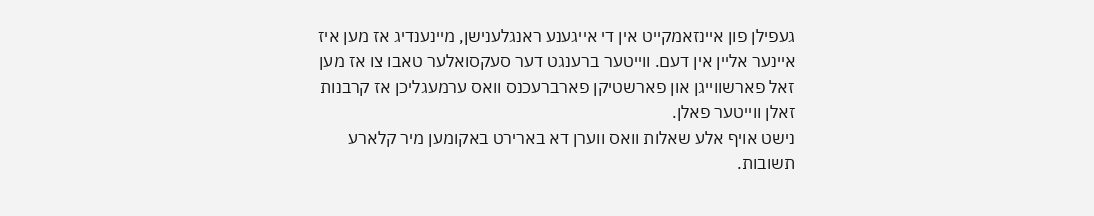געפילן פון איינזאמקייט אין די אייגענע ראנגלענישן, מיינענדיג אז מען איז איינער אליין אין דעם. ווייטער ברענגט דער סעקסואלער טאבו צו אז מען זאל פארשווייגן און פארשטיקן פארברעכנס וואס ערמעגליכן אז קרבנות זאלן ווייטער פאלן.
נישט אויף אלע שאלות וואס ווערן דא בארירט באקומען מיר קלארע תשובות.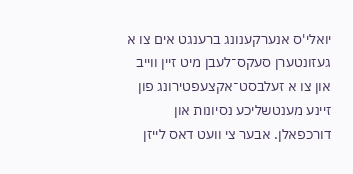יואלי'ס אנערקענונג ברענגט אים צו א געזונטערן סעקס־לעבן מיט זיין ווייב און צו א זעלבסט־אקצעפטירונג פון זיינע מענטשליכע נסיונות און דורכפאלן. אבער צי וועט דאס לייזן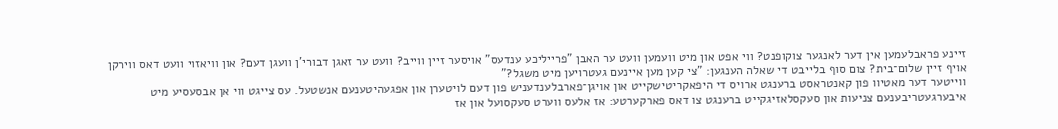זיינע פראבלעמען אין דער לאנגער צוקופנט? ווי אפט און מיט וועמען וועט ער האבן "פרייליכע ענדעס" אויסער זיין ווייב? וועט ער זאגן דבורי'ן וועגן דעם? און וויאזוי וועט דאס ווירקן אויף זיין שלום־בית? צום סוף בלייבט די שאלה הענגען: "צי קען מען איינעם געטרויען מיט משגל?"
ווייטער דער מאטיוו פון קאנטראסט ברענגט ארויס די היפאקריטישקייט און אויגן־פארבלענדעניש פון דעם לויטערן און אפגעהיטענעם אנשטעל. עס צייגט ווי אן אבסעסיע מיט איבערגעטריבענעם צניעות און סעקסלאזיגקייט ברענגט צו דאס פארקערטע: אז אלעס ווערט סעקסועל און אז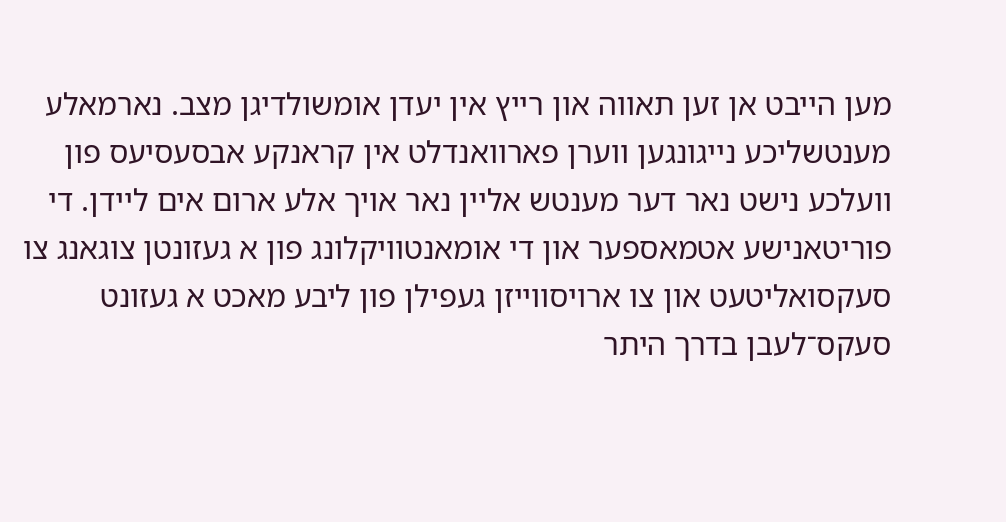מען הייבט אן זען תאווה און רייץ אין יעדן אומשולדיגן מצב. נארמאלע מענטשליכע נייגונגען ווערן פארוואנדלט אין קראנקע אבסעסיעס פון וועלכע נישט נאר דער מענטש אליין נאר אויך אלע ארום אים ליידן. די פוריטאנישע אטמאספער און די אומאנטוויקלונג פון א געזונטן צוגאנג צו סעקסואליטעט און צו ארויסווייזן געפילן פון ליבע מאכט א געזונט סעקס־לעבן בדרך היתר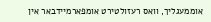אוממעגליך, וואס רעזולטירט אומפארמיידבאר אין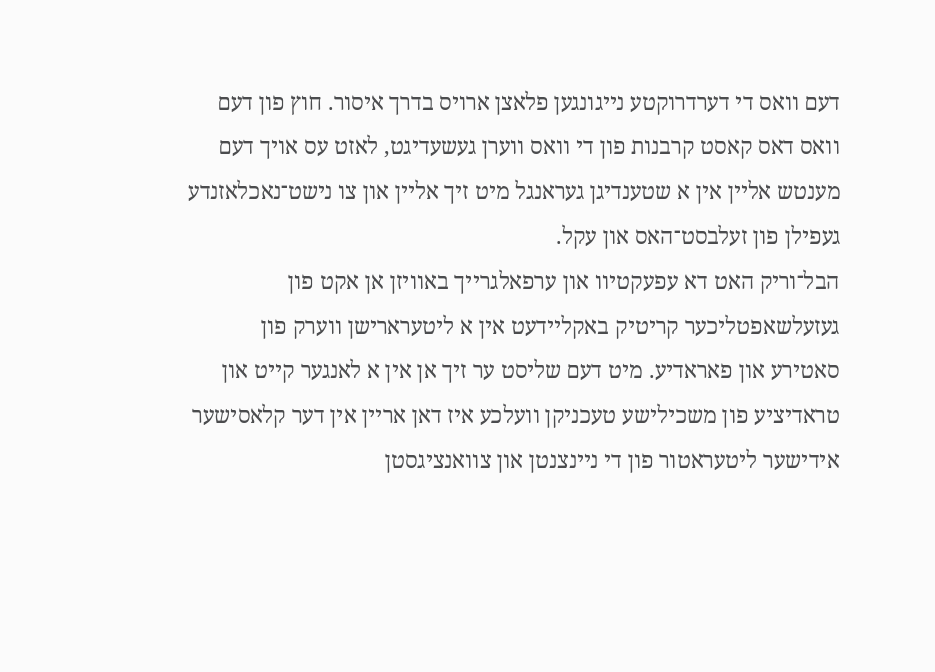דעם וואס די דערדרוקטע נייגונגען פלאצן ארויס בדרך איסור. חוץ פון דעם וואס דאס קאסט קרבנות פון די וואס ווערן געשעדיגט, לאזט עס אויך דעם מענטש אליין אין א שטענדיגן געראנגל מיט זיך אליין און צו נישט־נאכלאזנדע געפילן פון זעלבסט־האס און עקל.
הבל־וריק האט דא עפעקטיוו און ערפאלגרייך באוויזן אן אקט פון געזעלשאפטליכער קריטיק באקליידעט אין א ליטערארישן ווערק פון סאטירע און פאראדיע. מיט דעם שליסט ער זיך אן אין א לאנגער קייט און טראדיציע פון משכילישע טעכניקן וועלכע איז דאן אריין אין דער קלאסישער אידישער ליטעראטור פון די ניינצנטן און צוואנציגסטן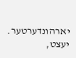יארהונדערטער. יעצט,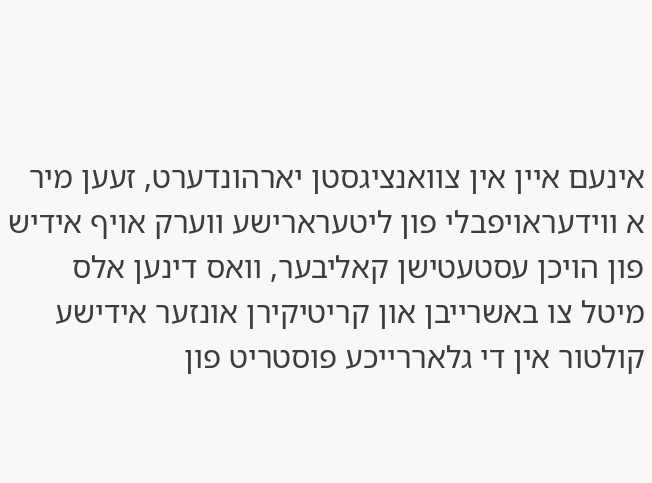אינעם איין אין צוואנציגסטן יארהונדערט, זעען מיר א ווידעראויפבלי פון ליטערארישע ווערק אויף אידיש פון הויכן עסטעטישן קאליבער, וואס דינען אלס מיטל צו באשרייבן און קריטיקירן אונזער אידישע קולטור אין די גלאררייכע פוסטריט פון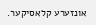אונזערע קלאסיקער.